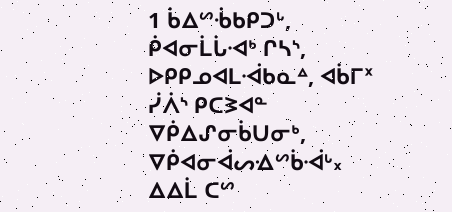1 ᑳᐃᔥᒀᑲᑭᑐᒡ, ᑮᐊᓂᒫᒑᐗᒃ ᒋᓴᔅ, ᐅᑭᑭᓄᐊᒪᐙᑲᓇᐞ, ᐊᑳᒥᕽ ᓰᐲᔅ ᑭᑕᕒᐊᓐ ᐁᑮᐃᔑᓂᑳᑌᓂᒃ, ᐁᑮᐊᓂᐋᔕᐎᔥᑳᐙᒡ᙮ ᐃᐃᒫ ᑕᔥ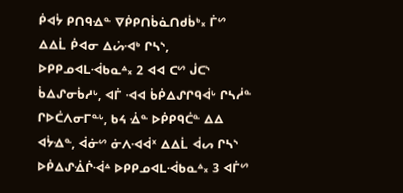ᑮᐊᔮ ᑭᑎᑫᐎᓐ ᐁᑮᑭᑎᑳᓈᑎᑯᑳᒃ᙮ ᒦᔥ ᐃᐃᒫ ᑮᐊᓂ ᐃᔖᐗᒃ ᒋᓴᔅ, ᐅᑭᑭᓄᐊᒪᐙᑲᓇᐞ᙮ 2 ᐊᐊ ᑕᔥ ᒎᑕᔅ ᑳᐃᔑᓂᑳᓱᒡ, ᐊᒦ ᐗᐊ ᑳᑮᐃᔑᒋᑫᐋᒡ ᒋᓴᓲᓐ ᒋᐅᑖᐱᓂᒥᓐᒡ, ᑲᔦ ᐐᓐ ᐅᑮᑭᑫᑖᓐ ᐃᐃ ᐊᔮᐎᓐ, ᐋᓃᔥ ᓃᐱᐗᐋᕽ ᐃᐃᒫ ᐋᔕ ᒋᓴᔅ ᐅᑮᐃᔑᐐᒌᐙᐞ ᐅᑭᑭᓄᐊᒪᐙᑲᓇᐞ᙮ 3 ᐊᒦᔥ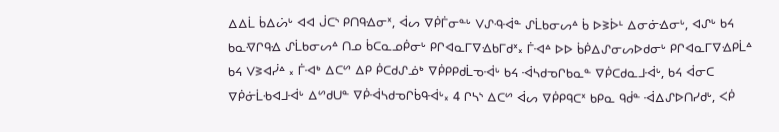ᐃᐃᒫ ᑳᐃᔖᒡ ᐊᐊ ᒎᑕᔅ ᑭᑎᑫᐎᓂᕽ, ᐋᔕ ᐁᑮᒦᓂᓐᒡ ᐯᔑᑴᐙᓐ ᔑᒫᑲᓂᔕᐞ ᑳ ᐅᕒᐆᒻ ᐃᓂᓃᐎᓂᒡ, ᐊᔑᒡ ᑲᔦ ᑲᓇᐌᒋᑫᐎ ᔑᒫᑲᓂᔕᐞ ᑎᓄ ᑳᑕᓇᓄᑮᓂᒡ ᑭᒋᐊᓇᒥᐁᐎᑲᒥᑯᕽ᙮ ᒦᐗᐞ ᐅᐅ ᑳᑮᐃᔑᓂᔕᐅᑯᓂᒡ ᑭᒋᐊᓇᒥᐁᐎᑭᒫᐞ ᑲᔦ ᐯᕒᐊᓰᐞ ᙮ ᒦᐗᒃ ᐃᑕᔥ ᐃᑭ ᑮᑕᑯᔑᓅᒃ ᐁᑮᑭᑭᑯᒫᓀᐙᒡ ᑲᔦ ᐙᓴᑯᓀᒋᑲᓇᓐ ᐁᑮᑕᑯᓇᒧᐙᒡ, ᑲᔦ ᐋᓂᑕ ᐁᑮᓃᒫᑾᐊᒧᐙᒡ ᐃᔥᑯᑌᓐ ᐁᑮᐙᓴᑯᓀᒋᑳᑫᐙᒡ᙮ 4 ᒋᓴᔅ ᐃᑕᔥ ᐋᔕ ᐁᑮᑭᑫᑕᕽ ᑲᑭᓇ ᑫᑰᓐ ᐙᐃᔑᐅᑎᓯᑯᒡ, ᐸᑮ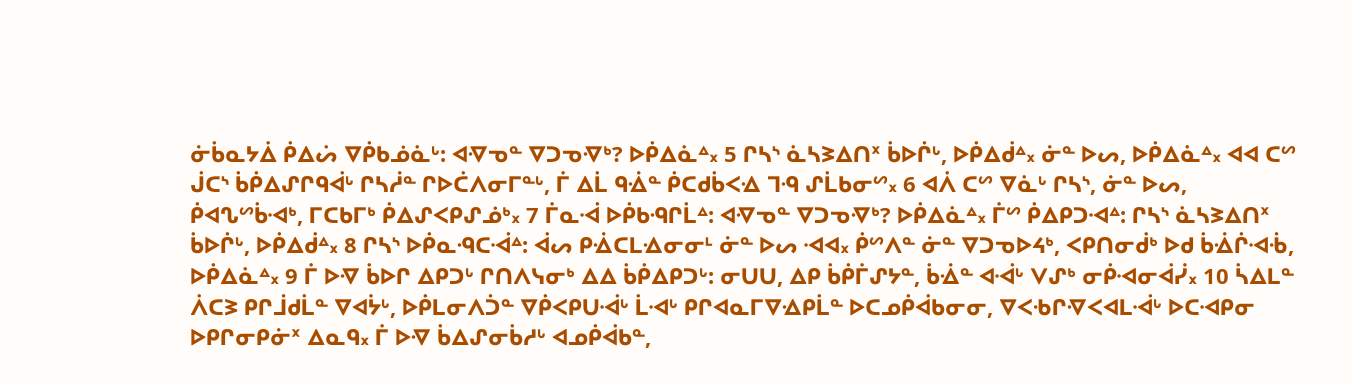ᓃᑳᓇᔭᐄ ᑮᐃᔖ ᐁᑮᑲᓅᓈᒡ: ᐊᐌᓀᓐ ᐁᑐᓀᐌᒃ? ᐅᑮᐃᓈᐞ᙮ 5 ᒋᓴᔅ ᓈᓴᕒᐃᑎᕽ ᑳᐅᒌᒡ, ᐅᑮᐃᑰᐞ᙮ ᓃᓐ ᐅᔕ, ᐅᑮᐃᓈᐞ᙮ ᐊᐊ ᑕᔥ ᒎᑕᔅ ᑳᑮᐃᔑᒋᑫᐋᒡ ᒋᓴᓲᓐ ᒋᐅᑖᐱᓂᒥᓐᒡ, ᒦ ᐃᒫ ᑫᐐᓐ ᑮᑕᑯᑳᐸᐎ ᒣᑴ ᔑᒫᑲᓂᔥ᙮ 6 ᐊᐲ ᑕᔥ ᐁᓈᒡ ᒋᓴᔅ, ᓃᓐ ᐅᔕ, ᑮᐊᔐᔥᑳᐗᒃ, ᒥᑕᑲᒥᒃ ᑮᐃᔑᐸᑭᔑᓅᒃ᙮ 7 ᒦᓇᐙ ᐅᑮᑲᑴᒋᒫᐞ: ᐊᐌᓀᓐ ᐁᑐᓀᐌᒃ? ᐅᑮᐃᓈᐞ᙮ ᒦᔥ ᑮᐃᑭᑐᐗᐞ: ᒋᓴᔅ ᓈᓴᕒᐃᑎᕽ ᑳᐅᒌᒡ, ᐅᑮᐃᑰᐞ᙮ 8 ᒋᓴᔅ ᐅᑮᓇᑴᑕᐙᐞ: ᐋᔕ ᑭᐐᑕᒪᐎᓂᓂᒻ ᓃᓐ ᐅᔕ ᐗᐊ᙮ ᑮᔥᐱᓐ ᓃᓐ ᐁᑐᓀᐅᔦᒃ, ᐸᑭᑎᓂᑰᒃ ᐅᑯ ᑳᐐᒌᐗᒀ, ᐅᑮᐃᓈᐞ᙮ 9 ᒦ ᐅᐌ ᑳᐅᒋ ᐃᑭᑐᒡ ᒋᑎᐱᓭᓂᒃ ᐃᐃ ᑳᑮᐃᑭᑐᒡ: ᓂᑌᑌ, ᐃᑭ ᑳᑮᒦᔑᔭᓐ, ᑳᐐᓐ ᐊᐙᒡ ᐯᔑᒃ ᓂᑮᐗᓂᐋᓰ᙮ 10 ᓵᐃᒪᓐ ᐲᑕᕒ ᑭᒋᒨᑯᒫᓐ ᐁᐊᔮᒡ, ᐅᑮᒪᓂᐱᑑᓐ ᐁᑮᐸᑭᑌᐙᒡ ᒫᐗᒡ ᑭᒋᐊᓇᒥᐁᐎᑭᒫᓐ ᐅᑕᓄᑮᐋᑲᓂᓂ, ᐁᐸᑾᒋᐌᐸᐊᒪᐙᒡ ᐅᑕᐗᑭᓂ ᐅᑭᒋᓂᑭᓃᕽ ᐃᓇᑫ᙮ ᒦ ᐅᐌ ᑳᐃᔑᓂᑳᓱᒡ ᐊᓄᑮᐋᑲᓐ,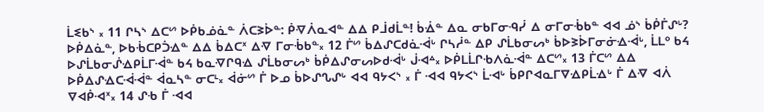ᒫᓬᑲᔅ ᙮ 11 ᒋᓴᔅ ᐃᑕᔥ ᐅᑮᑲᓅᓈᓐ ᐲᑕᕒᐆᓐ: ᑮᐌᐲᓇᐊᓐ ᐃᐃ ᑭᒨᑯᒫᓐ! ᑳᐐᓐ ᐃᓇ ᓂᑲᒥᓂᑴᓰ ᐃ ᓂᒥᓂᒀᑲᓐ ᐊᐊ ᓅᔅ ᑳᑮᒦᔑᒡ? ᐅᑮᐃᓈᓐ, ᐅᑲᒀᑕᑭᑑᐎᓐ ᐃᐃ ᑳᐃᑕᕽ ᐃᐌ ᒥᓂᒀᑲᓐ᙮ 12 ᒦᔥ ᑳᐃᔑᑕᑯᓈᐙᒡ ᒋᓴᓲᓐ ᐃᑭ ᔑᒫᑲᓂᔕᒃ ᑳᐅᕒᐆᒥᓂᓃᐎᐙᒡ, ᒫᒪᐤ ᑲᔦ ᐅᔑᒫᑲᓂᔒᐎᑭᒫᒥᐙᓐ ᑲᔦ ᑲᓇᐌᒋᑫᐎ ᔑᒫᑲᓂᔕᒃ ᑳᑮᐃᔑᓂᔕᐅᑯᐙᒡ ᒎᐗᐞ᙮ ᐅᑮᒪᒫᒋᑾᐱᓈᐙᓐ ᐃᑕᔥ᙮ 13 ᒦᑕᔥ ᐃᐃ ᐅᑮᐃᔑᐎᑕᐙᐙᓐ ᐋᓇᓴᓐ ᓂᑕᒻ᙮ ᐋᓃᔥ ᒦ ᐅᓄ ᑳᐅᔑᔐᔑᒡ ᐊᐊ ᑫᔭᐸᔅ ᙮ ᒦ ᐗᐊ ᑫᔭᐸᔅ ᒫᐗᒡ ᑳᑭᒋᐊᓇᒥᐁᐎᑭᒫᐎᒡ ᒦ ᐃᐌ ᐊᐲ ᐁᐊᑮᐗᕽ᙮ 14 ᔑᑾ ᒦ ᐗᐊ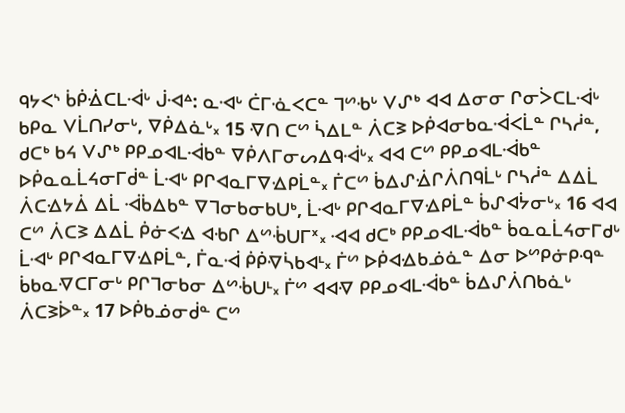ᑫᔭᐸᔅ ᑳᑮᐐᑕᒪᐙᒡ ᒎᐗᐞ: ᓇᐗᒡ ᑖᒥᓍᐸᑕᓐ ᒣᔥᑾᒡ ᐯᔑᒃ ᐊᐊ ᐃᓂᓂ ᒋᓂᐴᑕᒪᐙᒡ ᑲᑭᓇ ᐯᒫᑎᓯᓂᒡ, ᐁᑮᐃᓈᒡ᙮ 15 ᐌᑎ ᑕᔥ ᓵᐃᒪᓐ ᐲᑕᕒ ᐅᑮᐊᓂᑲᓇᐙᐸᒫᓐ ᒋᓴᓲᓐ, ᑯᑕᒃ ᑲᔦ ᐯᔑᒃ ᑭᑭᓄᐊᒪᐙᑲᓐ ᐁᑮᐱᒥᓂᔕᐃᑫᐙᒡ᙮ ᐊᐊ ᑕᔥ ᑭᑭᓄᐊᒪᐙᑲᓐ ᐅᑮᓇᓇᒫᔦᓂᒥᑰᓐ ᒫᐗᒡ ᑭᒋᐊᓇᒥᐁᐎᑭᒫᓐ᙮ ᒦᑕᔥ ᑳᐃᔑᐐᒋᐲᑎᑫᒫᒡ ᒋᓴᓲᓐ ᐃᐃᒫ ᐲᑕᐎᔭᐄ ᐃᒫ ᐙᑳᐃᑲᓐ ᐁᒣᓂᑲᓂᑲᑌᒃ, ᒫᐗᒡ ᑭᒋᐊᓇᒥᐁᐎᑭᒫᓐ ᑳᔑᐊᔮᓂᒡ᙮ 16 ᐊᐊ ᑕᔥ ᐲᑕᕒ ᐃᐃᒫ ᑮᓃᐸᐎ ᐊᑾᒋ ᐃᔥᒀᑌᒥᕽ᙮ ᐗᐊ ᑯᑕᒃ ᑭᑭᓄᐊᒪᐙᑲᓐ ᑳᓇᓇᒫᔦᓂᒥᑯᒡ ᒫᐗᒡ ᑭᒋᐊᓇᒥᐁᐎᑭᒫᓐ, ᒦᓇᐙ ᑮᑮᐌᓵᑲᐊᒻ᙮ ᒦᔥ ᐅᑮᐊᐎᑲᓅᓈᓐ ᐃᓂ ᐅᔥᑭᓃᑭᑴᓐ ᑳᑲᓇᐌᑕᒥᓂᒡ ᑭᒋᒣᓂᑲᓂ ᐃᔥᒀᑌᒻ᙮ ᒦᔥ ᐊᐊᐌ ᑭᑭᓄᐊᒪᐙᑲᓐ ᑳᐃᔑᐲᑎᑲᓈᒡ ᐲᑕᕒᐆᓐ᙮ 17 ᐅᑮᑲᓅᓂᑰᓐ ᑕᔥ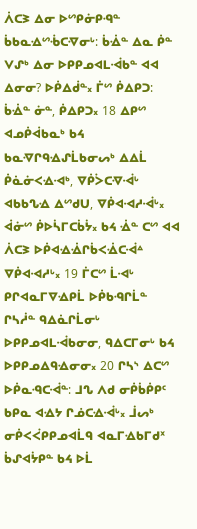ᐲᑕᕒ ᐃᓂ ᐅᔥᑭᓃᑭᑴᓐ ᑳᑲᓇᐎᔥᒀᑕᐌᓂᒡ: ᑳᐐᓐ ᐃᓇ ᑮᓐ ᐯᔑᒃ ᐃᓂ ᐅᑭᑭᓄᐊᒪᐙᑲᓐ ᐊᐊ ᐃᓂᓂ? ᐅᑮᐃᑰᓐ᙮ ᒦᔥ ᑮᐃᑭᑐ: ᑳᐐᓐ ᓃᓐ, ᑮᐃᑭᑐ᙮ 18 ᐃᑭᔥ ᐊᓄᑮᐋᑲᓇᒃ ᑲᔦ ᑲᓇᐌᒋᑫᐎᔑᒫᑲᓂᔕᒃ ᐃᐃᒫ ᑮᓈᓃᐸᐎᐗᒃ, ᐁᑮᐴᑕᐌᐙᒡ ᐊᑲᑲᔐᐎ ᐃᔥᑯᑌ, ᐁᑮᐊᐗᓱᐙᒡ᙮ ᐋᓃᔥ ᑮᐅᓵᒥᑕᑳᔮ᙮ ᑲᔦ ᐐᓐ ᑕᔥ ᐊᐊ ᐲᑕᕒ ᐅᑮᐊᐎᐐᒋᑳᐸᐐᑕᐙᐞ ᐁᑮᐊᐗᓱᒡ᙮ 19 ᒦᑕᔥ ᒫᐗᒡ ᑭᒋᐊᓇᒥᐁᐎᑭᒫ ᐅᑮᑲᑴᒋᒫᓐ ᒋᓴᓲᓐ ᑫᐃᓈᒋᒫᓂᒡ ᐅᑭᑭᓄᐊᒪᐙᑲᓂᓂ, ᑫᐃᑕᒥᓂᒡ ᑲᔦ ᐅᑭᑭᓄᐃᑫᐎᓂᓂ᙮ 20 ᒋᓴᔅ ᐃᑕᔥ ᐅᑮᓇᑴᑕᐙᓐ: ᒧᔐ ᐱᑯ ᓂᑮᑳᑮᑭᑦ ᑲᑭᓇ ᐊᐎᔭ ᒋᓅᑕᐎᐙᒡ᙮ ᒨᔕᒃ ᓂᑮᐸᐹᑭᑭᓄᐊᒫᑫ ᐊᓇᒥᐎᑲᒥᑯᕽ ᑳᔑᐊᔮᑭᓐ ᑲᔦ ᐅᒫ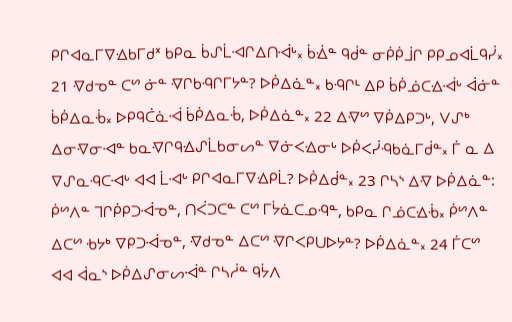ᑭᒋᐊᓇᒥᐁᐎᑲᒥᑯᕽ ᑲᑭᓇ ᑳᔑᒫᐗᒋᐃᑎᐙᒡ᙮ ᑳᐐᓐ ᑫᑰᓐ ᓂᑮᑮᒨᒋ ᑭᑭᓄᐊᒫᑫᓰ᙮ 21 ᐌᑯᓀᓐ ᑕᔥ ᓃᓐ ᐌᒋᑲᑴᒋᒥᔭᓐ? ᐅᑮᐃᓈᓐ᙮ ᑲᑴᒋᒻ ᐃᑭ ᑳᑮᓅᑕᐎᐙᒡ ᐋᓃᓐ ᑳᑮᐃᓇᒀ᙮ ᐅᑭᑫᑖᓈᐙ ᑳᑮᐃᓇᒀ, ᐅᑮᐃᓈᓐ᙮ 22 ᐃᐌᔥ ᐁᑮᐃᑭᑐᒡ, ᐯᔑᒃ ᐃᓂᐌᓂᐗᓐ ᑲᓇᐌᒋᑫᐎᔑᒫᑲᓂᔕᓐ ᐁᓃᐸᐎᓂᒡ ᐅᑮᐸᓰᑴᑲᓈᒥᑰᓐ᙮ ᒦ ᓇ ᐃ ᐁᔑᓇᑴᑕᐗᒡ ᐊᐊ ᒫᐗᒡ ᑭᒋᐊᓇᒥᐁᐎᑭᒫ? ᐅᑮᐃᑰᓐ᙮ 23 ᒋᓴᔅ ᐃᐌ ᐅᑮᐃᓈᓐ: ᑮᔥᐱᓐ ᒣᒋᑮᑭᑐᐙᓀᓐ, ᑎᐹᑐᑕᓐ ᑕᔥ ᒥᔮᓈᑕᓄᑴᓐ, ᑲᑭᓇ ᒋᓅᑕᐎᒀ᙮ ᑮᔥᐱᓐ ᐃᑕᔥ ᑾᔭᒃ ᐁᑭᑐᐙᓀᓐ, ᐌᑯᓀᓐ ᐃᑕᔥ ᐌᒋᐸᑭᑌᐅᔭᓐ? ᐅᑮᐃᓈᓐ᙮ 24 ᒦᑕᔥ ᐊᐊ ᐋᓇᔅ ᐅᑮᐃᔑᓂᔕᐙᓐ ᒋᓴᓲᓐ ᑫᔮᐱ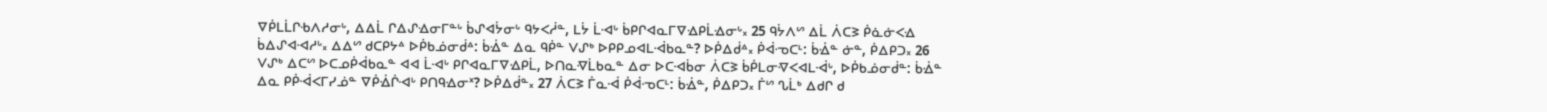ᐁᑮᒪᒫᒋᑾᐱᓱᓂᒡ, ᐃᐃᒫ ᒋᐃᔑᐎᓂᒥᓐᒡ ᑳᔑᐊᔮᓂᒡ ᑫᔭᐸᓲᓐ, ᒪᔮ ᒫᐗᒡ ᑳᑭᒋᐊᓇᒥᐁᐎᑭᒫᐎᓂᒡ᙮ 25 ᑫᔮᐱᔥ ᐃᒫ ᐲᑕᕒ ᑮᓈᓃᐸᐎ ᑳᐃᔑᐊᐗᓱᒡ᙮ ᐃᐃᔥ ᑯᑕᑭᔭᐞ ᐅᑮᑲᓅᓂᑰᐞ: ᑳᐐᓐ ᐃᓇ ᑫᑮᓐ ᐯᔑᒃ ᐅᑭᑭᓄᐊᒪᐙᑲᓇᓐ? ᐅᑮᐃᑰᐞ᙮ ᑮᐋᓉᑕᒻ: ᑳᐐᓐ ᓃᓐ, ᑮᐃᑭᑐ᙮ 26 ᐯᔑᒃ ᐃᑕᔥ ᐅᑕᓄᑮᐋᑲᓇᓐ ᐊᐊ ᒫᐗᒡ ᑭᒋᐊᓇᒥᐁᐎᑭᒫ, ᐅᑎᓇᐌᒫᑲᓇᓐ ᐃᓂ ᐅᑕᐗᑳᓂ ᐲᑕᕒ ᑳᑮᒪᓂᐌᐸᐊᒪᐙᒡ, ᐅᑮᑲᓅᓂᑰᓐ: ᑳᐐᓐ ᐃᓇ ᑭᑮᐙᐸᒥᓯᓅᓐ ᐁᑮᐐᒌᐗᒡ ᑭᑎᑫᐎᓂᕽ? ᐅᑮᐃᑰᓐ᙮ 27 ᐲᑕᕒ ᒦᓇᐙ ᑮᐋᓉᑕᒻ: ᑳᐐᓐ, ᑮᐃᑭᑐ᙮ ᒦᔥ ᔐᒫᒃ ᐃᑯᒋ ᑯ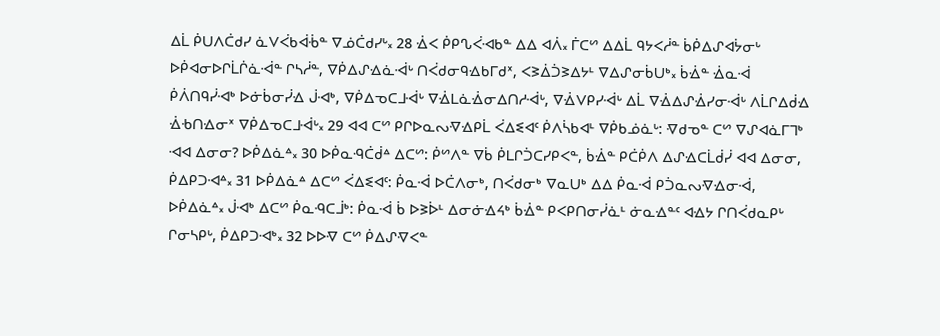ᐃᒫ ᑮᑌᐱᑖᑯᓯ ᓈᐯᐹᑲᐋᒀᓐ ᐁᓅᑖᑯᓯᒡ᙮ 28 ᐐᐸ ᑮᑭᔐᐹᐗᑲᓐ ᐃᐃ ᐊᐲ᙮ ᒦᑕᔥ ᐃᐃᒫ ᑫᔭᐸᓲᓐ ᑳᑮᐃᔑᐊᔮᓂᒡ ᐅᑮᐊᓂᐅᒋᒫᒌᓈᐙᓐ ᒋᓴᓲᓐ, ᐁᑮᐃᔑᐎᓈᐙᒡ ᑎᐹᑯᓂᑫᐎᑲᒥᑯᕽ, ᐸᕒᐄᑑᕒᐃᔭᒻ ᐁᐃᔑᓂᑳᑌᒃ᙮ ᑳᐐᓐ ᐐᓇᐙ ᑮᐲᑎᑫᓰᐗᒃ ᐅᓃᑳᓂᓰᐎ ᒎᐗᒃ, ᐁᑮᐃᓀᑕᒧᐙᒡ ᐁᐐᒪᓈᐐᓂᐃᑎᓱᐙᒡ, ᐁᐐᐯᑭᓯᐙᒡ ᐃᒫ ᐁᐐᐃᔑᐐᓯᓂᐙᒡ ᐱᒫᒋᐃᑰᐎ ᐐᑾᑎᐎᓂᕽ ᐁᑮᐃᓀᑕᒧᐙᒡ᙮ 29 ᐊᐊ ᑕᔥ ᑭᒋᐅᓇᔓᐌᐎᑭᒫ ᐹᐃᓬᐊᑦ ᑮᐱᓵᑲᐊᒻ ᐁᑮᑲᓅᓈᒡ: ᐌᑯᓀᓐ ᑕᔥ ᐁᔑᐊᓈᒥᒣᒃ ᐗᐊ ᐃᓂᓂ? ᐅᑮᐃᓈᐞ᙮ 30 ᐅᑮᓇᑴᑖᑰᐞ ᐃᑕᔥ: ᑮᔥᐱᓐ ᐁᑳ ᑮᒪᒋᑑᑕᓯᑭᐸᓐ, ᑳᐐᓐ ᑭᑖᑮᐱ ᐃᔑᐎᑕᒫᑰᓰ ᐊᐊ ᐃᓂᓂ, ᑮᐃᑭᑐᐗᐞ᙮ 31 ᐅᑮᐃᓈᐞ ᐃᑕᔥ ᐹᐃᓬᐊᑦ: ᑮᓇᐙ ᐅᑖᐱᓂᒃ, ᑎᐹᑯᓂᒃ ᐁᓇᑌᒃ ᐃᐃ ᑮᓇᐙ ᑭᑑᓇᔓᐌᐎᓂᐙ, ᐅᑮᐃᓈᐞ᙮ ᒎᐗᒃ ᐃᑕᔥ ᑮᓇᑴᑕᒨᒃ: ᑮᓇᐙ ᑳ ᐅᕒᐆᒻ ᐃᓂᓃᐎᔦᒃ ᑳᐐᓐ ᑭᐸᑭᑎᓂᓰᓈᒻ ᓃᓇᐎᓐᑦ ᐊᐎᔭ ᒋᑎᐹᑯᓇᑭᒡ ᒋᓂᓴᑭᒡ, ᑮᐃᑭᑐᐗᒃ᙮ 32 ᐅᐅᐌ ᑕᔥ ᑮᐃᔑᐌᐸᓐ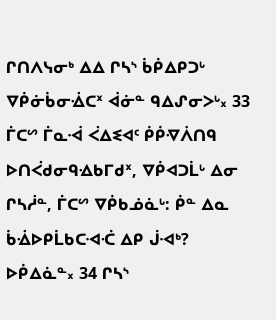ᒋᑎᐱᓭᓂᒃ ᐃᐃ ᒋᓴᔅ ᑳᑮᐃᑭᑐᒡ ᐁᑮᓃᑳᓂᐐᑕᕽ ᐋᓃᓐ ᑫᐃᔑᓂᐳᒡ᙮ 33 ᒦᑕᔥ ᒦᓇᐙ ᐹᐃᓬᐊᑦ ᑮᑮᐌᐲᑎᑫ ᐅᑎᐹᑯᓂᑫᐎᑲᒥᑯᕽ, ᐁᑮᐊᑐᒫᒡ ᐃᓂ ᒋᓴᓲᓐ, ᒦᑕᔥ ᐁᑮᑲᓅᓈᒡ: ᑮᓐ ᐃᓇ ᑳᐐᐅᑭᒫᑲᑕᐗᑣ ᐃᑭ ᒎᐗᒃ? ᐅᑮᐃᓈᓐ᙮ 34 ᒋᓴᔅ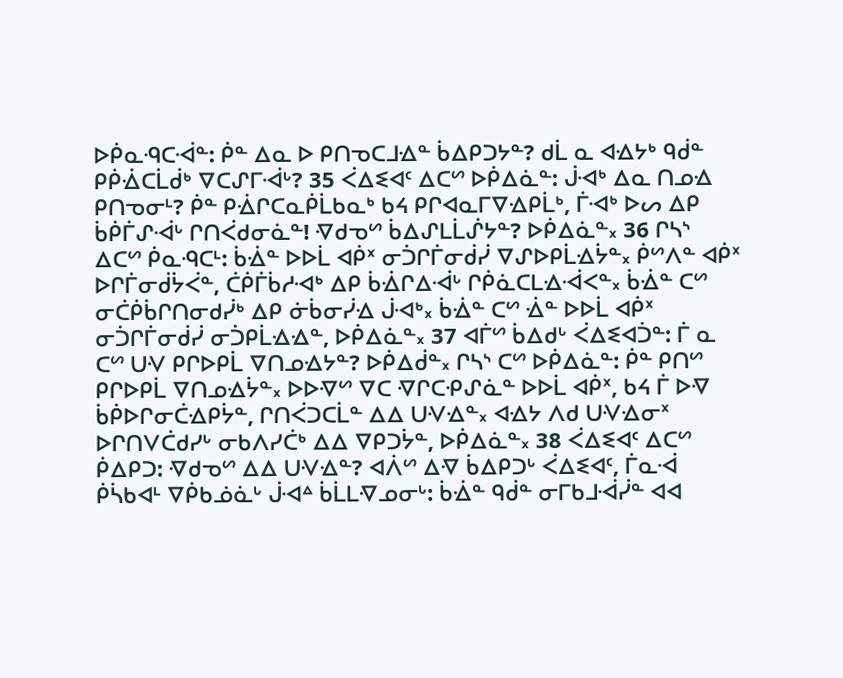ᐅᑮᓇᑴᑕᐙᓐ: ᑮᓐ ᐃᓇ ᐅ ᑭᑎᓀᑕᒧᐎᓐ ᑳᐃᑭᑐᔭᓐ? ᑯᒫ ᓇ ᐊᐎᔭᒃ ᑫᑰᓐ ᑭᑮᐐᑕᒫᑰᒃ ᐁᑕᔑᒥᐙᒡ? 35 ᐹᐃᓬᐊᑦ ᐃᑕᔥ ᐅᑮᐃᓈᓐ: ᒎᐗᒃ ᐃᓇ ᑎᓄᐎ ᑭᑎᓀᓂᒻ? ᑮᓐ ᑭᐐᒋᑕᓇᑮᒫᑲᓇᒃ ᑲᔦ ᑭᒋᐊᓇᒥᐁᐎᑭᒫᒃ, ᒦᐗᒃ ᐅᔕ ᐃᑭ ᑳᑮᒦᔑᐙᒡ ᒋᑎᐹᑯᓂᓈᓐ! ᐌᑯᓀᔥ ᑳᐃᔑᒪᒫᔒᔭᓐ? ᐅᑮᐃᓈᓐ᙮ 36 ᒋᓴᔅ ᐃᑕᔥ ᑮᓇᑴᑕᒻ: ᑳᐐᓐ ᐅᐅᒫ ᐊᑮᕽ ᓂᑑᒋᒦᓂᑰᓰ ᐁᔑᐅᑭᒫᐎᔮᓐ᙮ ᑮᔥᐱᓐ ᐊᑮᕽ ᐅᒋᒦᓂᑰᔮᐹᓐ, ᑖᑮᒦᑳᓱᐗᒃ ᐃᑭ ᑳᐐᒋᐃᐙᒡ ᒋᑮᓈᑕᒪᐎᐙᐸᓐ᙮ ᑳᐐᓐ ᑕᔥ ᓂᑖᑮᑳᒋᑎᓂᑯᓰᒃ ᐃᑭ ᓃᑳᓂᓰᐎ ᒎᐗᒃ᙮ ᑳᐐᓐ ᑕᔥ ᐐᓐ ᐅᐅᒫ ᐊᑮᕽ ᓂᑑᒋᒦᓂᑰᓰ ᓂᑑᑭᒫᐎᐎᓐ, ᐅᑮᐃᓈᓐ᙮ 37 ᐊᒦᔥ ᑳᐃᑯᒡ ᐹᐃᓬᐊᑑᓐ: ᒦ ᓇ ᑕᔥ ᑌᐺ ᑭᒋᐅᑭᒫ ᐁᑎᓄᐎᔭᓐ? ᐅᑮᐃᑰᓐ᙮ ᒋᓴᔅ ᑕᔥ ᐅᑮᐃᓈᓐ: ᑮᓐ ᑭᑎᔥ ᑭᒋᐅᑭᒫ ᐁᑎᓄᐎᔮᓐ᙮ ᐅᐅᐌᔥ ᐁᑕ ᐌᒋᑕᑶᔑᓈᓐ ᐅᐅᒫ ᐊᑮᕽ, ᑲᔦ ᒦ ᐅᐌ ᑳᑮᐅᒋᓂᑖᐎᑭᔮᓐ, ᒋᑎᐹᑐᑕᒫᓐ ᐃᐃ ᑌᐺᐎᓐ᙮ ᐊᐎᔭ ᐱᑯ ᑌᐺᐎᓂᕽ ᐅᒋᑎᐯᑖᑯᓯᒡ ᓂᑲᐱᓯᑖᒃ ᐃᐃ ᐁᑭᑐᔮᓐ, ᐅᑮᐃᓈᓐ᙮ 38 ᐹᐃᓬᐊᑦ ᐃᑕᔥ ᑮᐃᑭᑐ: ᐌᑯᓀᔥ ᐃᐃ ᑌᐺᐎᓐ? ᐊᐲᔥ ᐃᐌ ᑳᐃᑭᑐᒡ ᐹᐃᓬᐊᑦ, ᒦᓇᐙ ᑮᓵᑲᐊᒻ ᐁᑮᑲᓅᓈᒡ ᒎᐗᐞ ᑳᒫᒪᐌᓄᓂᒡ: ᑳᐐᓐ ᑫᑰᓐ ᓂᒥᑲᒧᐙᓰᓐ ᐊᐊ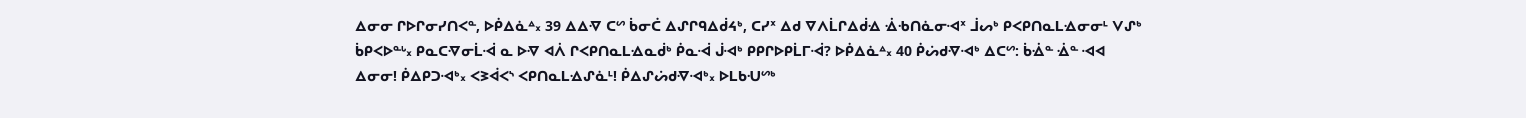ᐃᓂᓂ ᒋᐅᒋᓂᓯᑎᐸᓐ, ᐅᑮᐃᓈᐞ᙮ 39 ᐃᐃᐌ ᑕᔥ ᑳᓂᑖ ᐃᔑᒋᑫᐃᑰᔦᒃ, ᑕᓯᕽ ᐃᑯ ᐁᐱᒫᒋᐃᑰᐎ ᐐᑾᑎᓈᓂᐗᕽ ᒨᔕᒃ ᑭᐸᑭᑎᓇᒪᐎᓂᓂᒻ ᐯᔑᒃ ᑳᑭᐸᐅᓐᒡ᙮ ᑭᓇᑕᐌᓂᒫᐙ ᓇ ᐅᐌ ᐊᐲ ᒋᐸᑭᑎᓇᒪᐎᓇᑰᒃ ᑮᓇᐙ ᒎᐗᒃ ᑭᑭᒋᐅᑭᒫᒥᐙ? ᐅᑮᐃᓈᐞ᙮ 40 ᑮᔖᑯᐌᐗᒃ ᐃᑕᔥ: ᑳᐐᓐ ᐐᓐ ᐗᐊ ᐃᓂᓂ! ᑮᐃᑭᑐᐗᒃ᙮ ᐸᕒᐋᐸᔅ ᐸᑭᑎᓇᒪᐎᔑᓈᒻ! ᑮᐃᔑᔖᑯᐌᐗᒃ᙮ ᐅᒪᑲᑗᔥᒃ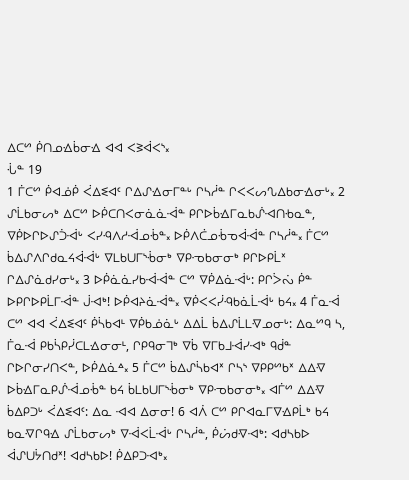ᐃᑕᔥ ᑮᑎᓄᐎᑳᓂᐎ ᐊᐊ ᐸᕒᐋᐸᔅ᙮
ᒞᓐ 19
1 ᒦᑕᔥ ᑮᐊᓅᑮ ᐹᐃᓬᐊᑦ ᒋᐃᔑᐎᓂᒥᓐᒡ ᒋᓴᓲᓐ ᒋᐸᐸᔕᔐᐃᑲᓂᐎᓂᒡ᙮ 2 ᔑᒫᑲᓂᔕᒃ ᐃᑕᔥ ᐅᑮᑕᑎᐸᓂᓈᓈᐙᓐ ᑭᒋᐅᑳᐎᒥᓇᑲᔒᐗᑎᑾᓇᓐ, ᐁᑮᐅᒋᐅᔑᑑᐙᒡ ᐸᓯᑴᐱᓱᐙᓄᒀᓐ᙮ ᐅᑮᐱᑖᓄᒀᓀᐋᐙᓐ ᒋᓴᓲᓐ᙮ ᒦᑕᔥ ᑳᐃᔑᐱᒋᑯᓇᔦᐋᐙᒡ ᐁᒪᑲᑌᒥᔅᒀᓂᒃ ᐁᑭᓉᑲᓂᓂᒃ ᑭᒋᐅᑭᒫᕽ ᒋᐃᔑᓈᑯᓯᓂᒡ᙮ 3 ᐅᑮᓈᓈᓯᑲᐙᐙᓐ ᑕᔥ ᐁᑮᐃᓈᐙᒡ: ᑭᒋᐴᔔ ᑮᓐ ᐅᑭᒋᐅᑭᒫᒥᐙᓐ ᒎᐗᒃ! ᐅᑮᐊᔨᓈᐙᓐ᙮ ᐁᑮᐸᐸᓰᑴᑲᓈᒫᐙᒡ ᑲᔦ᙮ 4 ᒦᓇᐙ ᑕᔥ ᐊᐊ ᐹᐃᓬᐊᑦ ᑮᓵᑲᐊᒻ ᐁᑮᑲᓅᓈᒡ ᐃᐃᒫ ᑳᐃᔑᒫᒪᐌᓄᓂᒡ: ᐃᓇᔥᑫ ᓴ, ᒦᓇᐙ ᑭᑲᓵᑭᓰᑕᒪᐎᓂᓂᒻ, ᒋᑭᑫᓂᒣᒃ ᐁᑳ ᐁᒥᑲᒧᐙᓯᐗᒃ ᑫᑰᓐ ᒋᐅᒋᓂᓯᑎᐸᓐ, ᐅᑮᐃᓈᐞ᙮ 5 ᒦᑕᔥ ᑳᐃᔑᓵᑲᐊᕽ ᒋᓴᔅ ᐁᑭᑭᔥᑲᕽ ᐃᐃᐌ ᐅᑳᐎᒥᓇᑭᔒᐙᓄᒀᓐ ᑲᔦ ᑳᒪᑲᑌᒥᔅᒀᓂᒃ ᐁᑭᓉᑲᓂᓂᒃ᙮ ᐊᒦᔥ ᐃᐃᐌ ᑳᐃᑭᑐᒡ ᐹᐃᓬᐊᑦ: ᐃᓇ ᐗᐊ ᐃᓂᓂ! 6 ᐊᐲ ᑕᔥ ᑭᒋᐊᓇᒥᐁᐎᑭᒫᒃ ᑲᔦ ᑲᓇᐌᒋᑫᐎ ᔑᒫᑲᓂᔕᒃ ᐁᐙᐸᒫᐙᒡ ᒋᓴᓲᓐ, ᑮᔖᑯᐌᐗᒃ: ᐊᑯᓴᑲᐅ ᐋᔑᑌᔮᑎᑯᕽ! ᐊᑯᓴᑲᐅ! ᑮᐃᑭᑐᐗᒃ᙮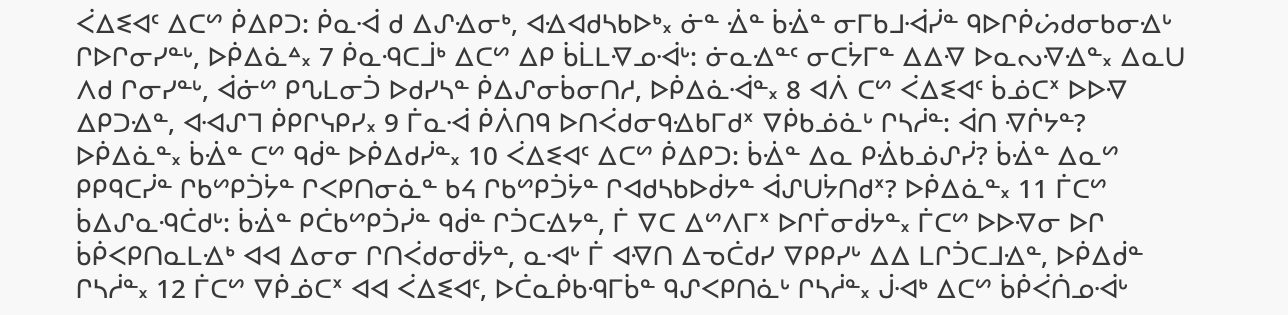ᐹᐃᓬᐊᑦ ᐃᑕᔥ ᑮᐃᑭᑐ: ᑮᓇᐙ ᑯ ᐃᔑᐎᓂᒃ, ᐊᐎᐊᑯᓴᑲᐅᒃ᙮ ᓃᓐ ᐐᓐ ᑳᐐᓐ ᓂᒥᑲᒧᐙᓰᓐ ᑫᐅᒋᑮᔖᑯᓂᑲᓂᐎᒡ ᒋᐅᒋᓂᓯᓐᒡ, ᐅᑮᐃᓈᐞ᙮ 7 ᑮᓇᑴᑕᒨᒃ ᐃᑕᔥ ᐃᑭ ᑳᒫᒪᐌᓄᐙᒡ: ᓃᓇᐎᓐᑦ ᓂᑕᔮᒥᓐ ᐃᐃᐌ ᐅᓇᔓᐌᐎᓐ᙮ ᐃᓇᑌ ᐱᑯ ᒋᓂᓯᓐᒡ, ᐋᓃᔥ ᑭᔐᒪᓂᑑ ᐅᑯᓯᓴᓐ ᑮᐃᔑᓂᑳᓂᑎᓱ, ᐅᑮᐃᓈᐙᓐ᙮ 8 ᐊᐲ ᑕᔥ ᐹᐃᓬᐊᑦ ᑳᓅᑕᕽ ᐅᐅᐌ ᐃᑭᑐᐎᓐ, ᐊᐗᔑᒣ ᑮᑭᒋᓭᑭᓯ᙮ 9 ᒦᓇᐙ ᑮᐲᑎᑫ ᐅᑎᐹᑯᓂᑫᐎᑲᒥᑯᕽ ᐁᑮᑲᓅᓈᒡ ᒋᓴᓲᓐ: ᐋᑎ ᐌᒌᔭᓐ? ᐅᑮᐃᓈᓐ᙮ ᑳᐐᓐ ᑕᔥ ᑫᑰᓐ ᐅᑮᐃᑯᓰᓐ᙮ 10 ᐹᐃᓬᐊᑦ ᐃᑕᔥ ᑮᐃᑭᑐ: ᑳᐐᓐ ᐃᓇ ᑭᐐᑲᓅᔑᓰ? ᑳᐐᓐ ᐃᓇᔥ ᑭᑭᑫᑕᓰᓐ ᒋᑲᔥᑭᑑᔮᓐ ᒋᐸᑭᑎᓂᓈᓐ ᑲᔦ ᒋᑲᔥᑭᑑᔮᓐ ᒋᐊᑯᓴᑲᐅᑰᔭᓐ ᐋᔑᑌᔮᑎᑯᕽ? ᐅᑮᐃᓈᓐ᙮ 11 ᒦᑕᔥ ᑳᐃᔑᓇᑴᑖᑯᒡ: ᑳᐐᓐ ᑭᑖᑲᔥᑭᑑᓰᓐ ᑫᑰᓐ ᒋᑑᑕᐎᔭᓐ, ᒦ ᐁᑕ ᐃᔥᐱᒥᕽ ᐅᒋᒦᓂᑰᔭᓐ᙮ ᒦᑕᔥ ᐅᐅᐌᓂ ᐅᒋ ᑳᑮᐸᑭᑎᓇᒪᐎᒃ ᐊᐊ ᐃᓂᓂ ᒋᑎᐹᑯᓂᑰᔮᓐ, ᓇᐗᒡ ᒦ ᐊᐌᑎ ᐃᓀᑖᑯᓯ ᐁᑭᑭᓯᒡ ᐃᐃ ᒪᒋᑑᑕᒧᐎᓐ, ᐅᑮᐃᑰᓐ ᒋᓴᓲᓐ᙮ 12 ᒦᑕᔥ ᐁᑮᓅᑕᕽ ᐊᐊ ᐹᐃᓬᐊᑦ, ᐅᑖᓇᑮᑲᑴᒥᑳᓐ ᑫᔑᐸᑭᑎᓈᒡ ᒋᓴᓲᓐ᙮ ᒎᐗᒃ ᐃᑕᔥ ᑳᑮᐹᑏᓄᐙᒡ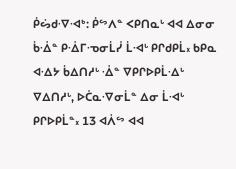ᑮᔖᑯᐌᐗᒃ: ᑮᔥᐱᓐ ᐸᑭᑎᓇᒡ ᐊᐊ ᐃᓂᓂ ᑳᐐᓐ ᑭᐐᒥᓉᓂᒫᓰ ᒫᐗᒡ ᑭᒋᑯᑭᒫ᙮ ᑲᑭᓇ ᐊᐎᔭ ᑳᐃᑎᓱᒡ ᐐᓐ ᐁᑭᒋᐅᑭᒫᐎᒡ ᐁᐃᑎᓱᒡ, ᐅᑖᓇᐌᓂᒫᓐ ᐃᓂ ᒫᐗᒡ ᑭᒋᐅᑭᒫᓐ᙮ 13 ᐊᐲᔥ ᐊᐊ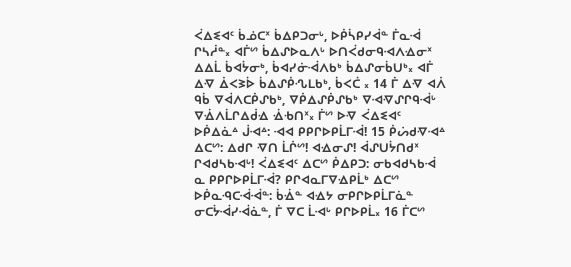ᐹᐃᓬᐊᑦ ᑳᓅᑕᕽ ᑳᐃᑭᑐᓂᒡ, ᐅᑮᓵᑭᓯᐋᓐ ᒦᓇᐙ ᒋᓴᓲᓐ᙮ ᐊᒦᔥ ᑳᐃᔑᐅᓇᐱᒡ ᐅᑎᐹᑯᓂᑫᐗᐱᐎᓂᕽ ᐃᐃᒫ ᑳᐊᔮᓂᒃ, ᑳᐊᓯᓃᐙᐱᑲᒃ ᑳᐃᔑᓂᑳᑌᒃ᙮ ᐊᒦ ᐃᐌ ᐄᐸᕒᐆ ᑳᐃᔑᑮᔗᒪᑲᒃ, ᑳᐸᑖ ᙮ 14 ᒦ ᐃᐌ ᐊᐲ ᑫᑳ ᐁᐋᐱᑕᑮᔑᑲᒃ, ᐁᑮᐃᔑᑮᔑᑲᒃ ᐁᐗᐌᔑᒋᑫᐙᒡ ᐁᐐᐱᒫᒋᐃᑰᐎ ᐐᑾᑎᕽ᙮ ᒦᔥ ᐅᐌ ᐹᐃᓬᐊᑦ ᐅᑮᐃᓈᐞ ᒎᐗᐞ: ᐗᐊ ᑭᑭᒋᐅᑭᒫᒥᐙ! 15 ᑮᔖᑯᐌᐗᐞ ᐃᑕᔥ: ᐃᑯᒋ ᐌᑎ ᒫᒌᔥ! ᐊᐎᓂᔑ! ᐋᔑᑌᔮᑎᑯᕽ ᒋᐊᑯᓴᑲᐗᒡ! ᐹᐃᓬᐊᑦ ᐃᑕᔥ ᑮᐃᑭᑐ: ᓂᑲᐊᑯᓴᑲᐙ ᓇ ᑭᑭᒋᐅᑭᒫᒥᐙ? ᑭᒋᐊᓇᒥᐁᐎᑭᒫᒃ ᐃᑕᔥ ᐅᑮᓇᑴᑕᐙᐙᓐ: ᑳᐐᓐ ᐊᐎᔭ ᓂᑭᒋᐅᑭᒫᒥᓈᓐ ᓂᑕᔮᐙᓯᐙᓈᓐ, ᒦ ᐁᑕ ᒫᐗᒡ ᑭᒋᐅᑭᒫ᙮ 16 ᒦᑕᔥ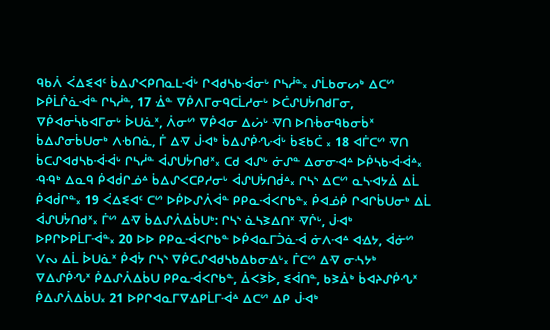ᑫᑲᐲ ᐹᐃᓬᐊᑦ ᑳᐃᔑᐸᑭᑎᓇᒪᐙᒡ ᒋᐊᑯᓴᑲᐙᓂᒡ ᒋᓴᓲᓐ᙮ ᔑᒫᑲᓂᔕᒃ ᐃᑕᔥ ᐅᑮᒫᒌᓈᐙᓐ ᒋᓴᓲᓐ, 17 ᐐᓐ ᐁᑮᐱᒥᓂᑫᑕᒫᓱᓂᒡ ᐅᑖᔑᑌᔮᑎᑯᒥᓂ, ᐁᑮᐊᓂᓵᑲᐊᒥᓂᒡ ᐆᑌᓈᕽ, ᐲᓂᔥ ᐁᑮᐊᓂ ᐃᔖᒡ ᐌᑎ ᐅᑎᒀᓂᑫᑲᓂᑳᕽ ᑳᐃᔑᓂᑳᑌᓂᒃ ᐱᑾᑎᓈ, ᒦ ᐃᐌ ᒎᐗᒃ ᑳᐃᔑᑮᔗᐙᒡ ᑳᓬᑲᑖ ᙮ 18 ᐊᒦᑕᔥ ᐌᑎ ᑳᑕᔑᐊᑯᓴᑲᐙᐙᒡ ᒋᓴᓲᓐ ᐋᔑᑌᔮᑎᑯᕽ᙮ ᑕᑯ ᐊᔑᒡ ᓃᔑᓐ ᐃᓂᓂᐗᐞ ᐅᑮᓴᑲᐙᐙᐞ᙮ ᑴᑴᒃ ᐃᓇᑫ ᑮᐊᑰᒋᓅᐞ ᑳᐃᔑᐸᑕᑭᓱᓂᒡ ᐋᔑᑌᔮᑎᑰᐞ᙮ ᒋᓴᔅ ᐃᑕᔥ ᓇᓴᐗᔭᐄ ᐃᒫ ᑮᐊᑰᒋᓐ᙮ 19 ᐹᐃᓬᐊᑦ ᑕᔥ ᐅᑮᐅᔑᐲᐋᓐ ᑭᑭᓇᐙᐸᒋᑲᓐ᙮ ᑮᐊᓅᑮ ᒋᐊᒋᑳᑌᓂᒃ ᐃᒫ ᐋᔑᑌᔮᑎᑯᕽ᙮ ᒦᔥ ᐃᐌ ᑳᐃᔑᐲᐃᑳᑌᒃ: ᒋᓴᔅ ᓈᓴᕒᐃᑎᕽ ᐌᒌᒡ, ᒎᐗᒃ ᐅᑭᒋᐅᑭᒫᒥᐙᓐ᙮ 20 ᐅᐅ ᑭᑭᓇᐙᐸᒋᑲᓐ ᐅᑮᐊᓇᒥᑑᓈᐙ ᓃᐱᐗᐞ ᐊᐎᔭ, ᐋᓃᔥ ᐯᔓ ᐃᒫ ᐆᑌᓈᕽ ᑮᐊᔮ ᒋᓴᔅ ᐁᑮᑕᔑᐊᑯᓴᑲᐃᑲᓂᐎᒡ᙮ ᒦᑕᔥ ᐃᐌ ᓂᔀᔭᒃ ᐁᐃᔑᑮᔗᕽ ᑮᐃᔑᐲᐃᑳᑌ ᑭᑭᓇᐙᐸᒋᑲᓐ, ᐄᐸᕒᐆ, ᓬᐋᑎᓐ, ᑲᕒᐄᒃ ᑳᐊᔨᔑᑮᔗᕽ ᑮᐃᔑᐲᐃᑳᑌ᙮ 21 ᐅᑭᒋᐊᓇᒥᐁᐎᑭᒫᒥᐙᐞ ᐃᑕᔥ ᐃᑭ ᒎᐗᒃ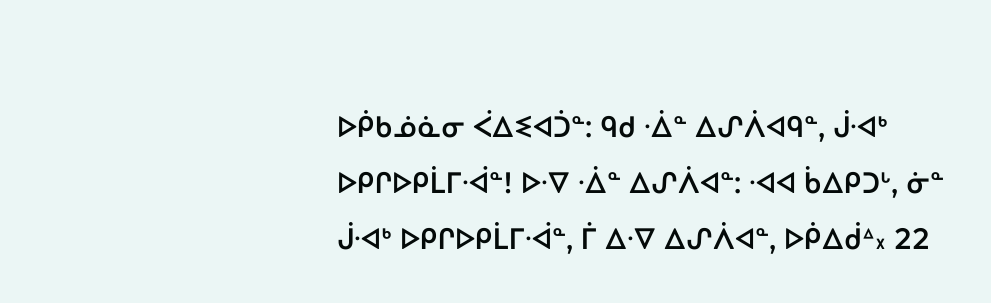ᐅᑮᑲᓅᓈᓂ ᐹᐃᓬᐊᑑᓐ: ᑫᑯ ᐐᓐ ᐃᔑᐲᐊᑫᓐ, ᒎᐗᒃ ᐅᑭᒋᐅᑭᒫᒥᐙᓐ! ᐅᐌ ᐐᓐ ᐃᔑᐲᐊᓐ: ᐗᐊ ᑳᐃᑭᑐᒡ, ᓃᓐ ᒎᐗᒃ ᐅᑭᒋᐅᑭᒫᒥᐙᓐ, ᒦ ᐃᐌ ᐃᔑᐲᐊᓐ, ᐅᑮᐃᑰᐞ᙮ 22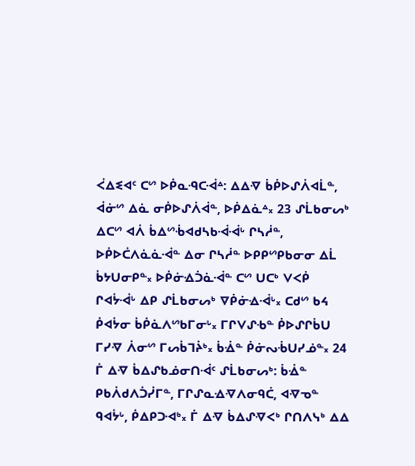ᐹᐃᓬᐊᑦ ᑕᔥ ᐅᑮᓇᑴᑕᐙᐞ: ᐃᐃᐌ ᑳᑮᐅᔑᐲᐊᒫᓐ, ᐋᓃᔥ ᐃᓈ ᓂᑮᐅᔑᐲᐋᓐ, ᐅᑮᐃᓈᐞ᙮ 23 ᔑᒫᑲᓂᔕᒃ ᐃᑕᔥ ᐊᐲ ᑳᐃᔥᒀᐊᑯᓴᑲᐙᐙᒡ ᒋᓴᓲᓐ, ᐅᑮᐅᑖᐱᓈᓈᐙᓐ ᐃᓂ ᒋᓴᓲᓐ ᐅᑭᑭᔥᑭᑲᓂᓂ ᐃᒫ ᑳᔭᑌᓂᑭᓐ᙮ ᐅᑮᓃᐎᑑᓈᐙᓐ ᑕᔥ ᑌᑕᒃ ᐯᐸᑮ ᒋᐊᔮᐙᒡ ᐃᑭ ᔑᒫᑲᓂᔕᒃ ᐁᑮᓃᐎᐙᒡ᙮ ᑕᑯᔥ ᑲᔦ ᑮᐊᔮᓂ ᑳᑮᓈᐱᔥᑲᒥᓂᒡ᙮ ᒥᒋᐯᔑᑾᓐ ᑮᐅᔑᒋᑳᑌ ᒥᓯᐌ ᐲᓂᔥ ᒥᔕᑳᒣᔩᒃ᙮ ᑳᐐᓐ ᑮᓃᔓᒀᑌᓯᓅᓐ᙮ 24 ᒦ ᐃᐌ ᑳᐃᔑᑲᓅᓂᑎᐙᑦ ᔑᒫᑲᓂᔕᒃ: ᑳᐐᓐ ᑭᑲᐲᑯᐱᑑᓰᒥᓐ, ᒥᒋᔑᓇᐎᐌᐱᓂᑫᑖ, ᐊᐌᓀᓐ ᑫᐊᔮᒡ, ᑮᐃᑭᑐᐗᒃ᙮ ᒦ ᐃᐌ ᑳᐃᔑᐌᐸᒃ ᒋᑎᐱᓭᒃ ᐃᐃ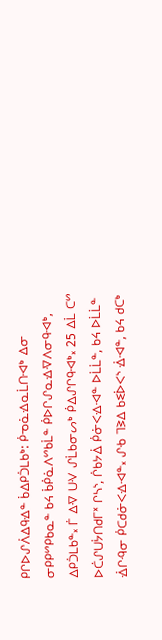ᑭᒋᐅᔑᐲᐃᑫᐎᓐ ᑳᐃᑭᑑᒪᑲᒃ: ᑮᓀᓈᐎᓇᒫᑎᐗᒃ ᐃᓂ ᓂᑭᑭᔥᑭᑲᓇᓐ ᑲᔦ ᑳᑮᓈᐱᔥᑲᒫᓐ ᑮᐅᒋᔑᓇᐎᐌᐱᓂᑫᐗᒃ, ᐃᑭᑑᒪᑲᓐ᙮ ᒦ ᐃᐌ ᑌᐺ ᔑᒫᑲᓂᔕᒃ ᑮᐃᔑᒋᑫᐗᒃ᙮ 25 ᐃᒫ ᑕᔥ ᐅᑖᔑᑌᔮᑎᑯᒥᕽ ᒋᓴᔅ, ᒌᑲᔭᐄ ᑮᓃᐸᐎᐗᓐ ᐅᒫᒫᓐ, ᑲᔦ ᐅᒫᒫᓐ ᐐᒋᑴᓂ ᑮᑕᑯᓃᐸᐎᐗᓐ᙮ ᔑᑾ ᒣᕒᐃ ᑲᓬᐆᐸᔅ ᐐᐗᓐ, ᑲᔦ ᑯᑕᒃ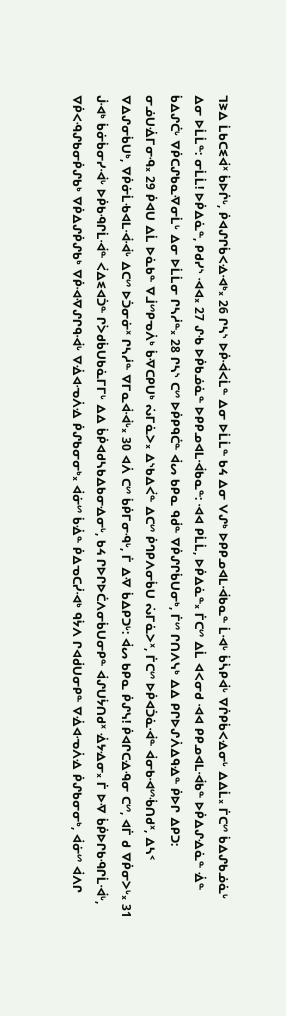ᒣᕒᐃ ᒫᑲᑕᓬᐋᕽ ᑳᐅᒌᒡ, ᑮᐊᔑᒋᑳᐸᐎᐗᒃ᙮ 26 ᒋᓴᔅ ᐅᑮᐙᐸᒫᓐ ᐃᓂ ᐅᒫᒫᓐ ᑲᔦ ᐃᓂ ᐯᔑᒃ ᐅᑭᑭᓄᐊᒪᐙᑲᓇᓐ ᒫᐗᒡ ᑳᓵᑭᐋᒡ ᐁᒌᑭᑳᐸᐎᓂᒡ ᐃᐃᒫ᙮ ᒦᑕᔥ ᑳᐃᔑᑲᓅᓈᒡ ᐃᓂ ᐅᒫᒫᓐ: ᓂᒫᒫ! ᐅᑮᐃᓈᓐ, ᑭᑯᓯᔅ ᐗᐊ᙮ 27 ᔑᑾ ᐅᑮᑲᓅᓈᓐ ᐅᑭᑭᓄᐊᒪᐙᑲᓇᓐ: ᐗᐊ ᑭᒫᒫ, ᐅᑮᐃᓈᓐ᙮ ᒦᑕᔥ ᐃᒫ ᐊᐸᓂᑯ ᐗᐊ ᑭᑭᓄᐊᒪᐙᑲᓐ ᐅᑮᐃᔑᐎᓈᓐ ᐐᓐ ᑳᐃᔑᑖᒡ ᐁᑮᑕᔑᑲᓇᐌᓂᒫᒡ ᐃᓂ ᐅᒫᒫᓂ ᒋᓴᓲᓐ᙮ 28 ᒋᓴᔅ ᑕᔥ ᐅᑮᑭᑫᑖᓐ ᐋᔕ ᑲᑭᓇ ᑫᑰᓐ ᐁᑮᔑᒋᑳᑌᓂᒃ, ᒦᔥ ᒋᑎᐱᓭᒃ ᐃᐃ ᑭᒋᐅᔑᐲᐃᑫᐎᓐ ᑮᐅᒋ ᐃᑭᑐ: ᓂᓅᑌᐐᒥᓂᑴ᙮ 29 ᑮᐊᑌ ᐃᒫ ᐅᓈᑲᓐ ᐁᒨᔥᑭᓀᐲᒃ ᑳᐌᑕᑭᑌᒃ ᔔᒥᓈᐳ᙮ ᐃᔅᑲᐃᐹᓐ ᐃᑕᔥ ᑮᒉᑭᐱᓂᑳᑌ ᔔᒥᓈᐳᕽ, ᒦᑕᔥ ᐅᑮᐊᑑᓈᐙᓐ ᐋᓂᑲᐗᔥᒀᑎᑯᕽ, ᐃᓴᑉ ᐁᐃᔑᓂᑳᑌᒃ, ᐁᑮᓃᒫᑾᐊᒪᐙᐙᒡ ᐃᑕᔥ ᐅᑑᓂᓃᕽ ᒋᓴᓲᓐ ᐁᒥᓇᐋᐙᒡ᙮ 30 ᐊᐲ ᑕᔥ ᑳᑮᒥᓂᑴᒡ, ᒦ ᐃᐌ ᑳᐃᑭᑐᒡ: ᐋᔕ ᑲᑭᓇ ᑮᔑᓭ! ᑮᐊᒋᑕᐎᑴᓂ ᑕᔥ, ᐊᒦ ᑯ ᐁᑮᓂᐳᒡ᙮ 31 ᒎᐗᒃ ᑳᓃᑳᓂᓯᐙᒡ ᐅᑮᑲᑴᒋᒫᐙᓐ ᐹᐃᓬᐊᑑᓐ ᒋᐴᑯᑳᑌᑲᓈᒥᒥᒡ ᐃᐃ ᑳᑮᐊᑯᓴᑲᐃᑲᓂᐎᓂᒡ, ᑲᔦ ᒋᐅᒋᐅᑖᐱᓂᑳᑌᓂᑭᓐ ᐋᔑᑌᔮᑎᑯᕽ ᐐᔭᐎᓂ᙮ ᒦ ᐅᐌ ᑳᑮᐅᒋᑲᑴᒋᒫᐙᒡ, ᐁᑮᐸᑴᔑᑲᓂᑮᔑᑲᒃ ᐁᑮᐃᔑᑮᔑᑲᒃ ᐁᑮᐗᐌᔑᒋᑫᐙᒡ ᐁᐐᐊᓉᐲᐎ ᑮᔑᑲᓂᓂᒃ᙮ ᐋᓃᔥ ᑳᐐᓐ ᑮᐃᓀᑕᓰᐗᒃ ᑫᔮᐱ ᒋᐊᑰᑌᓂᑭᓐ ᐁᐐᐊᓉᐲᐎ ᑮᔑᑲᓂᓂᒃ, ᐋᓃᔥ ᐋᐱᒋ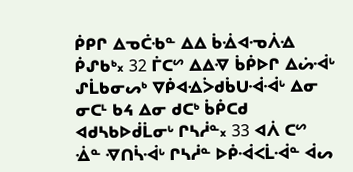ᑮᑭᒋ ᐃᓀᑖᑾᓐ ᐃᐃ ᑳᐐᐊᓉᐲᐎ ᑮᔑᑲᒃ᙮ 32 ᒦᑕᔥ ᐃᐃᐌ ᑳᑮᐅᒋ ᐃᔖᐙᒡ ᔑᒫᑲᓂᔕᒃ ᐁᑮᐊᐎᐴᑯᑳᑌᐙᐙᒡ ᐃᓂ ᓂᑕᒻ ᑲᔦ ᐃᓂ ᑯᑕᒃ ᑳᑮᑕᑯ ᐊᑯᓴᑲᐅᑰᒫᓂᒡ ᒋᓴᓲᓐ᙮ 33 ᐊᐲ ᑕᔥ ᐐᓐ ᐌᑎᓵᐙᒡ ᒋᓴᓲᓐ ᐅᑮᐙᐸᒫᐙᓐ ᐋᔕ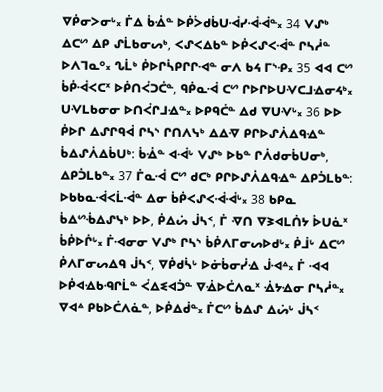ᐁᑮᓂᐳᓂᒡ᙮ ᒦᐃ ᑳᐐᓐ ᐅᑮᐴᑯᑳᑌᐙᓯᐙᐙᓐ᙮ 34 ᐯᔑᒃ ᐃᑕᔥ ᐃᑭ ᔑᒫᑲᓂᔕᒃ, ᐸᔑᐸᐃᑲᓐ ᐅᑮᐸᔑᐸᐙᓐ ᒋᓴᓲᓐ ᐅᐱᒣᓇᐤ᙮ ᔐᒫᒃ ᑮᐅᒋᓵᑭᒋᒋᐗᓐ ᓂᐱ ᑲᔦ ᒥᔅᑶ᙮ 35 ᐊᐊ ᑕᔥ ᑳᑮᐙᐸᑕᕽ ᐅᑮᑎᐹᑐᑖᓐ, ᑫᑮᓇᐙ ᑕᔥ ᒋᐅᒋᐅᑌᐺᑕᒧᐎᓂᔦᒃ᙮ ᑌᐺᒪᑲᓂᓂ ᐅᑎᐹᒋᒧᐎᓐ᙮ ᐅᑭᑫᑖᓐ ᐃᑯ ᐁᑌᐺᒡ᙮ 36 ᐅᐅ ᑮᐅᒋ ᐃᔑᒋᑫᐋ ᒋᓴᔅ ᒋᑎᐱᓭᒃ ᐃᐃᐌ ᑭᒋᐅᔑᐲᐃᑫᐎᓐ ᑳᐃᔑᐲᐃᑳᑌᒃ: ᑳᐐᓐ ᐊᐙᒡ ᐯᔑᒃ ᐅᑲᓐ ᒋᐲᑯᓂᑳᑌᓂᒃ, ᐃᑭᑑᒪᑲᓐ᙮ 37 ᒦᓇᐙ ᑕᔥ ᑯᑕᒃ ᑭᒋᐅᔑᐲᐃᑫᐎᓐ ᐃᑭᑑᒪᑲᓐ: ᐅᑲᑲᓇᐙᐸᒫᐙᓐ ᐃᓂ ᑳᑮᐸᔑᐸᐙᐙᒡ᙮ 38 ᑲᑭᓇ ᑳᐃᔥᒀᐃᔑᓭᒃ ᐅᐅ, ᑮᐃᔖ ᒎᓴᑉ, ᒦ ᐌᑎ ᐁᕒᐊᒪᑏᔭ ᐆᑌᓈᕽ ᑳᑮᐅᒌᒡ᙮ ᒦᐗᓂᓂ ᐯᔑᒃ ᒋᓴᔅ ᑳᑮᐱᒥᓂᔕᐅᑯᒡ᙮ ᑮᒨᒡ ᐃᑕᔥ ᑮᐱᒥᓂᔕᐃᑫ ᒎᓴᑉ, ᐁᑮᑯᓵᒡ ᐅᓃᑳᓂᓰᐎ ᒎᐗᐞ᙮ ᒦ ᐗᐊ ᐅᑮᐊᐎᑲᑴᒋᒫᓐ ᐹᐃᓬᐊᑑᓐ ᐁᐐᐅᑖᐱᓇᕽ ᐐᔭᐎᓂ ᒋᓴᓲᓐ᙮ ᐁᐊᐞ ᑭᑲᐅᑖᐱᓈᓐ, ᐅᑮᐃᑰᓐ᙮ ᒦᑕᔥ ᑳᐃᔑ ᐃᔖᒡ ᒎᓴᑉ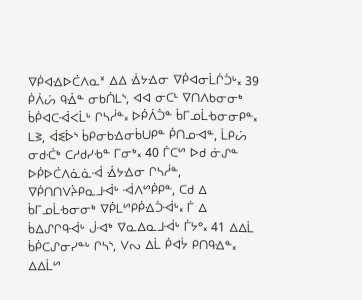ᐁᑮᐊᐎᐅᑖᐱᓇᕽ ᐃᐃ ᐐᔭᐎᓂ ᐁᑮᐊᓂᒫᒌᑑᒡ᙮ 39 ᑮᐲᔖ ᑫᐐᓐ ᓂᑲᑏᒪᔅ, ᐊᐊ ᓂᑕᒻ ᐁᑎᐱᑲᓂᓂᒃ ᑳᑮᐊᑕᐙᐸᒫᒡ ᒋᓴᓲᓐ᙮ ᐅᑮᐲᑑᓐ ᑳᒥᓄᒫᑾᓂᓂᑭᓐ᙮ ᒪᕒ, ᐋᓬᐆᔅ ᑳᑭᓂᑲᐎᓂᑳᑌᑭᓐ ᑮᑎᓄᐗᓐ, ᒫᑭᔖ ᓂᑯᑣᒃ ᑕᓱᑯᓯᑾᓐ ᒥᓂᒃ᙮ 40 ᒦᑕᔥ ᐅᑯ ᓃᔑᓐ ᐅᑮᐅᑖᐱᓈᓈᐙ ᐐᔭᐎᓂ ᒋᓴᓲᓐ, ᐁᑮᑎᑎᐯᔩᑭᓇᒧᐙᒡ ᐙᐱᔥᑮᑭᓐ, ᑕᑯ ᐃ ᑳᒥᓄᒫᑾᓂᓂᒃ ᐁᑮᒪᔥᑭᑮᐎᑑᐙᒡ᙮ ᒦ ᐃ ᑳᐃᔑᒋᑫᐙᒡ ᒎᐗᒃ ᐁᓇᐃᓇᒧᐙᒡ ᒦᔭᐤ᙮ 41 ᐃᐃᒫ ᑳᑮᑕᔑᓂᓯᓐᒡ ᒋᓴᔅ, ᐯᔓ ᐃᒫ ᑮᐊᔮ ᑭᑎᑫᐎᓐ᙮ ᐃᐃᒫᔥ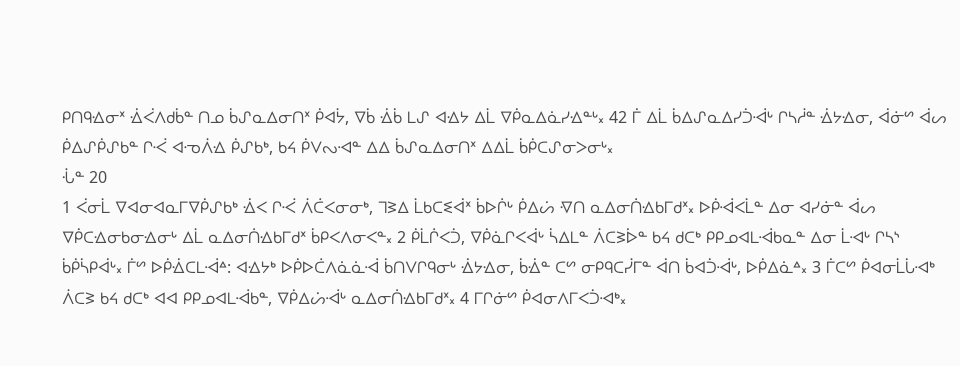ᑭᑎᑫᐎᓂᕽ ᐐᐹᐱᑯᑳᓐ ᑎᓄ ᑳᔑᓇᐃᓂᑎᕽ ᑮᐊᔮ, ᐁᑳ ᐐᑳ ᒪᔑ ᐊᐎᔭ ᐃᒫ ᐁᑮᓇᐃᓈᓯᐎᓐᒡ᙮ 42 ᒦ ᐃᒫ ᑳᐃᔑᓇᐃᓯᑑᐙᒡ ᒋᓴᓲᓐ ᐐᔭᐎᓂ, ᐋᓃᔥ ᐋᔕ ᑮᐃᔑᑮᔑᑲᓐ ᒋᑆ ᐊᓉᐲᐎ ᑮᔑᑲᒃ, ᑲᔦ ᑮᐯᔓᐗᓐ ᐃᐃ ᑳᔑᓇᐃᓂᑎᕽ ᐃᐃᒫ ᑳᑮᑕᔑᓂᐳᓂᒡ᙮
ᒞᓐ 20
1 ᐹᓂᒫ ᐁᐊᓂᐊᓇᒥᐁᑮᔑᑲᒃ ᐐᐸ ᒋᑆ ᐲᑖᐸᓂᓂᒃ, ᒣᕒᐃ ᒫᑲᑕᓬᐋᕽ ᑳᐅᒌᒡ ᑮᐃᔖ ᐌᑎ ᓇᐃᓂᑏᐎᑲᒥᑯᕽ᙮ ᐅᑮᐙᐸᒫᓐ ᐃᓂ ᐊᓯᓃᓐ ᐋᔕ ᐁᑮᑕᐎᓂᑲᓂᐎᓂᒡ ᐃᒫ ᓇᐃᓂᑏᐎᑲᒥᑯᕽ ᑳᑭᐸᐱᓂᐸᓐ᙮ 2 ᑮᒫᒌᐸᑑ, ᐁᑮᓈᒋᐸᐋᒡ ᓵᐃᒪᓐ ᐲᑕᕒᐆᓐ ᑲᔦ ᑯᑕᒃ ᑭᑭᓄᐊᒪᐙᑲᓇᓐ ᐃᓂ ᒫᐗᒡ ᒋᓴᔅ ᑳᑮᓵᑭᐋᒡ᙮ ᒦᔥ ᐅᑮᐐᑕᒪᐙᐞ: ᐊᐎᔭᒃ ᐅᑮᐅᑖᐱᓈᓈᐙ ᑳᑎᐯᒋᑫᓂᒡ ᐐᔭᐎᓂ, ᑳᐐᓐ ᑕᔥ ᓂᑭᑫᑕᓰᒥᓐ ᐋᑎ ᑳᐊᑑᐙᒡ, ᐅᑮᐃᓈᐞ᙮ 3 ᒦᑕᔥ ᑮᐊᓂᒫᒑᐗᒃ ᐲᑕᕒ ᑲᔦ ᑯᑕᒃ ᐊᐊ ᑭᑭᓄᐊᒪᐙᑲᓐ, ᐁᑮᐃᔖᐙᒡ ᓇᐃᓂᑏᐎᑲᒥᑯᕽ᙮ 4 ᒥᒋᓃᔥ ᑮᐊᓂᐱᒥᐸᑑᐗᒃ᙮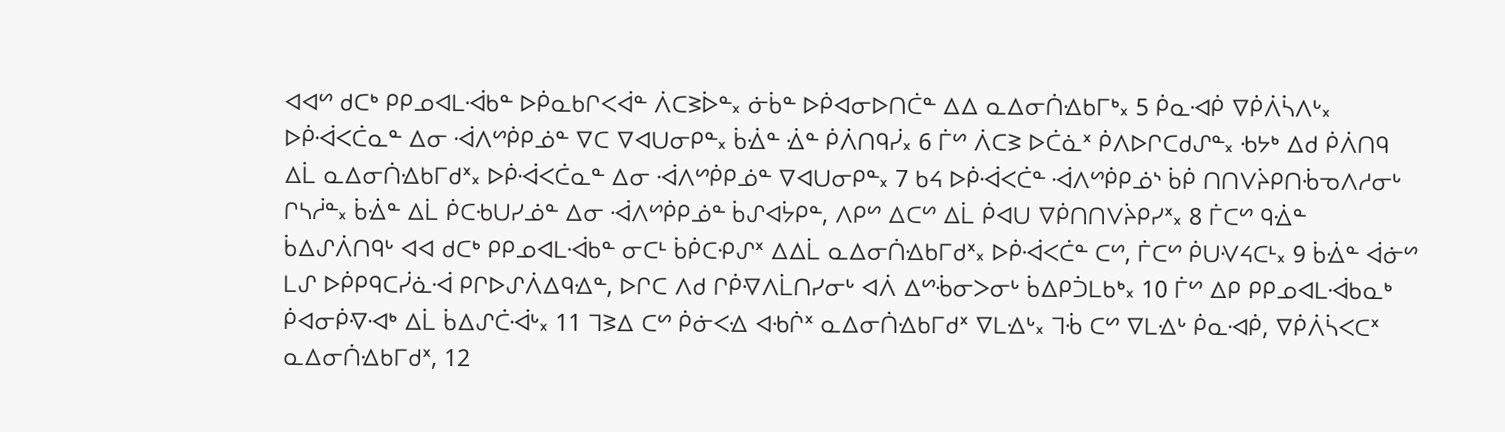ᐊᐊᔥ ᑯᑕᒃ ᑭᑭᓄᐊᒪᐙᑲᓐ ᐅᑮᓇᑲᒋᐸᐋᓐ ᐲᑕᕒᐆᓐ᙮ ᓃᑳᓐ ᐅᑮᐊᓂᐅᑎᑖᓐ ᐃᐃ ᓇᐃᓂᑏᐎᑲᒥᒃ᙮ 5 ᑮᓇᐗᑮ ᐁᑮᐲᓵᐱᒡ᙮ ᐅᑮᐙᐸᑖᓇᓐ ᐃᓂ ᐙᐱᔥᑮᑭᓅᓐ ᐁᑕ ᐁᐊᑌᓂᑭᓐ᙮ ᑳᐐᓐ ᐐᓐ ᑮᐲᑎᑫᓰ᙮ 6 ᒦᔥ ᐲᑕᕒ ᐅᑖᓈᕽ ᑮᐱᐅᒋᑕᑯᔑᓐ᙮ ᑾᔭᒃ ᐃᑯ ᑮᐲᑎᑫ ᐃᒫ ᓇᐃᓂᑏᐎᑲᒥᑯᕽ᙮ ᐅᑮᐙᐸᑖᓇᓐ ᐃᓂ ᐙᐱᔥᑮᑭᓅᓐ ᐁᐊᑌᓂᑭᓐ᙮ 7 ᑲᔦ ᐅᑮᐙᐸᑖᓐ ᐙᐱᔥᑮᑭᓅᔅ ᑳᑮ ᑎᑎᐯᔩᑭᑎᒀᓀᐱᓱᓂᒡ ᒋᓴᓲᓐ᙮ ᑳᐐᓐ ᐃᒫ ᑮᑕᑾᑌᓯᓅᓐ ᐃᓂ ᐙᐱᔥᑮᑭᓅᓐ ᑳᔑᐊᔮᑭᓐ, ᐱᑭᔥ ᐃᑕᔥ ᐃᒫ ᑮᐊᑌ ᐁᑮᑎᑎᐯᔩᑭᓯᕽ᙮ 8 ᒦᑕᔥ ᑫᐐᓐ ᑳᐃᔑᐲᑎᑫᒡ ᐊᐊ ᑯᑕᒃ ᑭᑭᓄᐊᒪᐙᑲᓐ ᓂᑕᒻ ᑳᑮᑕᑶᔑᕽ ᐃᐃᒫ ᓇᐃᓂᑏᐎᑲᒥᑯᕽ᙮ ᐅᑮᐙᐸᑖᓐ ᑕᔥ, ᒦᑕᔥ ᑮᑌᐺᔦᑕᒻ᙮ 9 ᑳᐐᓐ ᐋᓃᔥ ᒪᔑ ᐅᑮᑭᑫᑕᓰᓈᐙ ᑭᒋᐅᔑᐲᐃᑫᐎᓐ, ᐅᒋᑕ ᐱᑯ ᒋᑮᐌᐱᒫᑎᓯᓂᒡ ᐊᐲ ᐃᔥᒀᓂᐳᓂᒡ ᑳᐃᑭᑑᒪᑲᒃ᙮ 10 ᒦᔥ ᐃᑭ ᑭᑭᓄᐊᒪᐙᑲᓇᒃ ᑮᐊᓂᑮᐌᐗᒃ ᐃᒫ ᑳᐃᔑᑖᐙᒡ᙮ 11 ᒣᕒᐃ ᑕᔥ ᑮᓃᐸᐎ ᐊᑾᒌᕽ ᓇᐃᓂᑏᐎᑲᒥᑯᕽ ᐁᒪᐎᒡ᙮ ᒣᒀ ᑕᔥ ᐁᒪᐎᒡ ᑮᓇᐗᑮ, ᐁᑮᐲᓵᐸᑕᕽ ᓇᐃᓂᑏᐎᑲᒥᑯᕽ, 12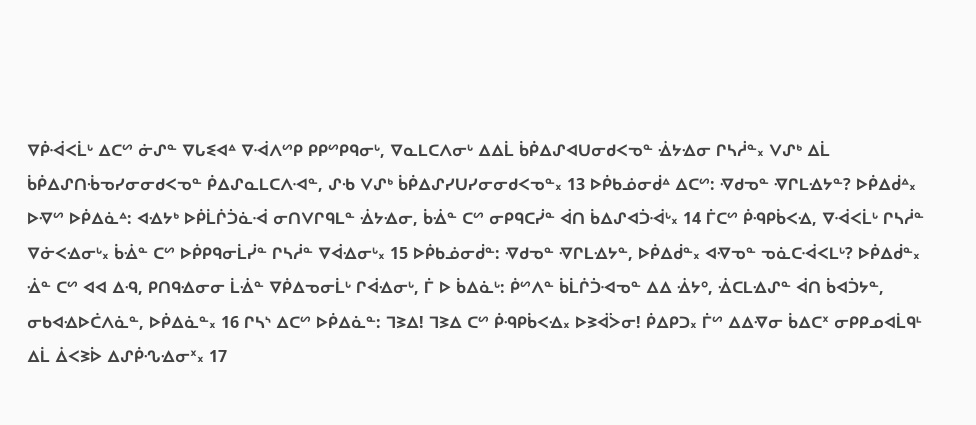ᐁᑮᐙᐸᒫᒡ ᐃᑕᔥ ᓃᔑᓐ ᐁᒐᓬᐊᐞ ᐁᐙᐱᔥᑭ ᑭᑭᔥᑭᑫᓂᒡ, ᐁᓇᒪᑕᐱᓂᒡ ᐃᐃᒫ ᑳᑮᐃᔑᐊᑌᓂᑯᐸᓀᓐ ᐐᔭᐎᓂ ᒋᓴᓲᓐ᙮ ᐯᔑᒃ ᐃᒫ ᑳᑮᐃᔑᑎᒀᓀᓯᓂᓂᑯᐸᓀᓐ ᑮᐃᔑᓇᒪᑕᐱᐗᓐ, ᔑᑾ ᐯᔑᒃ ᑳᑮᐃᔑᓯᑌᓯᓂᓂᑯᐸᓀᓐ᙮ 13 ᐅᑮᑲᓅᓂᑰᐞ ᐃᑕᔥ: ᐌᑯᓀᓐ ᐌᒋᒪᐎᔭᓐ? ᐅᑮᐃᑰᐞ᙮ ᐅᐌᔥ ᐅᑮᐃᓈᐞ: ᐊᐎᔭᒃ ᐅᑮᒫᒌᑑᓈᐙ ᓂᑎᐯᒋᑫᒪᓐ ᐐᔭᐎᓂ, ᑳᐐᓐ ᑕᔥ ᓂᑭᑫᑕᓰᓐ ᐋᑎ ᑳᐃᔑᐊᑑᐙᒡ᙮ 14 ᒦᑕᔥ ᑮᑴᑭᑳᐸᐎ, ᐁᐙᐸᒫᒡ ᒋᓴᓲᓐ ᐁᓃᐸᐎᓂᒡ᙮ ᑳᐐᓐ ᑕᔥ ᐅᑮᑭᑫᓂᒫᓰᓐ ᒋᓴᓲᓐ ᐁᐋᐎᓂᒡ᙮ 15 ᐅᑮᑲᓅᓂᑰᓐ: ᐌᑯᓀᓐ ᐌᒋᒪᐎᔭᓐ, ᐅᑮᐃᑰᓐ᙮ ᐊᐌᓀᓐ ᓀᓈᑕᐙᐸᒪᒡ? ᐅᑮᐃᑰᓐ᙮ ᐐᓐ ᑕᔥ ᐊᐊ ᐃᑴ, ᑭᑎᑫᐎᓂᓂ ᒫᐐᓐ ᐁᑮᐃᓀᓂᒫᒡ ᒋᐋᐎᓂᒡ, ᒦ ᐅ ᑳᐃᓈᒡ: ᑮᔥᐱᓐ ᑳᒫᒌᑑᐗᓀᓐ ᐃᐃ ᐐᔭᐤ, ᐐᑕᒪᐎᔑᓐ ᐋᑎ ᑳᐊᑑᔭᓐ, ᓂᑲᐊᐎᐅᑖᐱᓈᓐ, ᐅᑮᐃᓈᓐ᙮ 16 ᒋᓴᔅ ᐃᑕᔥ ᐅᑮᐃᓈᓐ: ᒣᕒᐃ! ᒣᕒᐃ ᑕᔥ ᑮᑴᑭᑳᐸᐎ᙮ ᐅᕒᐋᐴᓂ! ᑮᐃᑭᑐ᙮ ᒦᔥ ᐃᐃᐌᓂ ᑳᐃᑕᕽ ᓂᑭᑭᓄᐊᒫᑫᒻ ᐃᒫ ᐄᐸᕒᐆ ᐃᔑᑮᔗᐎᓂᕽ᙮ 17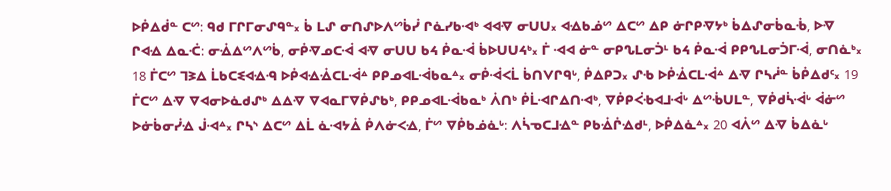ᐅᑮᐃᑰᓐ ᑕᔥ: ᑫᑯ ᒥᒋᒥᓂᔑᑫᓐ᙮ ᑳ ᒪᔑ ᓂᑎᔑᐅᐱᔥᑳᓰ ᒋᓈᓯᑲᐗᒃ ᐊᐊᐌ ᓂᑌᑌ᙮ ᐊᐎᑲᓅᔥ ᐃᑕᔥ ᐃᑭ ᓃᒋᑭᐌᔭᒃ ᑳᐃᔑᓂᑳᓇᒀ, ᐅᐌ ᒋᐊᐎ ᐃᓇᑣ: ᓂᐐᐃᔥᐱᔥᑳ, ᓂᑮᐌᓄᑕᐙ ᐊᐌ ᓂᑌᑌ ᑲᔦ ᑮᓇᐙ ᑳᐅᑌᑌᔦᒃ᙮ ᒦ ᐗᐊ ᓃᓐ ᓂᑭᔐᒪᓂᑑᒻ ᑲᔦ ᑮᓇᐙ ᑭᑭᔐᒪᓂᑑᒥᐙ, ᓂᑎᓈᒃ᙮ 18 ᒦᑕᔥ ᒣᕒᐃ ᒫᑲᑕᓬᐊᐎᑴ ᐅᑮᐊᐎᐐᑕᒪᐙᐞ ᑭᑭᓄᐊᒪᐙᑲᓇᐞ᙮ ᓂᑮᐙᐸᒫ ᑳᑎᐯᒋᑫᒡ, ᑮᐃᑭᑐ᙮ ᔑᑾ ᐅᑮᐐᑕᒪᐙᐞ ᐃᐌ ᒋᓴᓲᓐ ᑳᑮᐃᑯᑦ᙮ 19 ᒦᑕᔥ ᐃᐌ ᐁᐊᓂᐅᓈᑯᔑᒃ ᐃᐃᐌ ᐁᐊᓇᒥᐁᑮᔑᑲᒃ, ᑭᑭᓄᐊᒪᐙᑲᓇᒃ ᐲᑎᒃ ᑮᒫᐗᒋᐃᑎᐗᒃ, ᐁᑮᑭᐹᑾᐊᒧᐙᒡ ᐃᔥᒀᑌᒪᓐ, ᐁᑮᑯᓵᐙᒡ ᐋᓃᔥ ᐅᓃᑳᓂᓰᐎ ᒎᐗᐞ᙮ ᒋᓴᔅ ᐃᑕᔥ ᐃᒫ ᓈᐗᔭᐄ ᑮᐱᓃᐸᐎ, ᒦᔥ ᐁᑮᑲᓅᓈᒡ: ᐱᓵᓀᑕᒧᐎᓐ ᑭᑲᐐᒌᐎᑯᒻ, ᐅᑮᐃᓈᐞ᙮ 20 ᐊᐲᔥ ᐃᐌ ᑳᐃᓈᒡ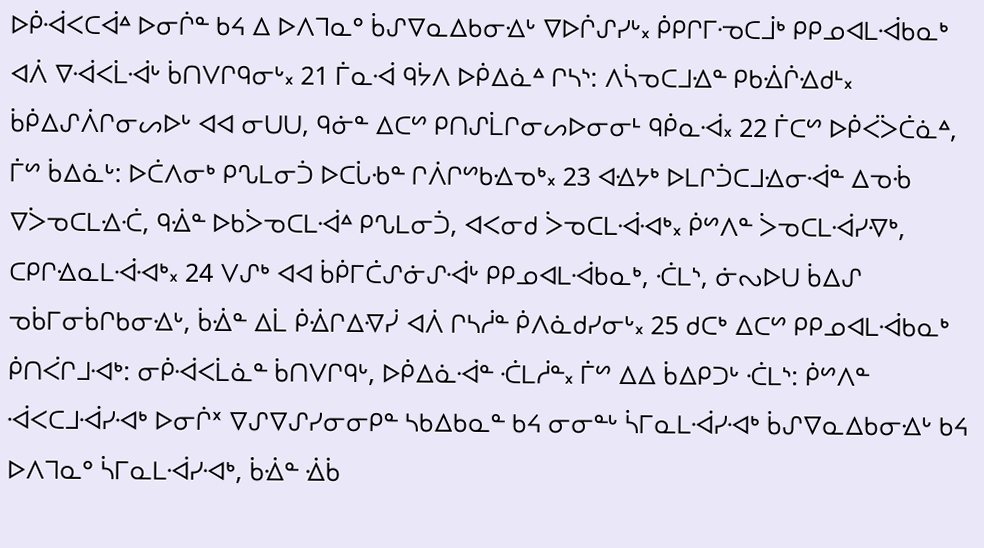ᐅᑮᐙᐸᑕᐋᐞ ᐅᓂᒌᓐ ᑲᔦ ᐃ ᐅᐱᒣᓇᐤ ᑳᔑᐁᓇᐃᑲᓂᐎᒡ ᐁᐅᒌᔑᓯᒡ᙮ ᑮᑭᒋᒥᓉᑕᒨᒃ ᑭᑭᓄᐊᒪᐙᑲᓇᒃ ᐊᐲ ᐁᐙᐸᒫᐙᒡ ᑳᑎᐯᒋᑫᓂᒡ᙮ 21 ᒦᓇᐙ ᑫᔮᐱ ᐅᑮᐃᓈᐞ ᒋᓴᔅ: ᐱᓵᓀᑕᒧᐎᓐ ᑭᑲᐐᒌᐎᑯᒻ᙮ ᑳᑮᐃᔑᐲᒋᓂᔕᐅᒡ ᐊᐊ ᓂᑌᑌ, ᑫᓃᓐ ᐃᑕᔥ ᑭᑎᔑᒫᒋᓂᔕᐅᓂᓂᒻ ᑫᑮᓇᐙ᙮ 22 ᒦᑕᔥ ᐅᑮᐹᐴᑖᓈᐞ, ᒦᔥ ᑳᐃᓈᒡ: ᐅᑖᐱᓂᒃ ᑭᔐᒪᓂᑑ ᐅᑕᒑᑾᓐ ᒋᐲᒋᔥᑲᐎᓀᒃ᙮ 23 ᐊᐎᔭᒃ ᐅᒪᒋᑑᑕᒧᐎᓂᐙᓐ ᐃᓀᒀ ᐁᐴᓀᑕᒪᐎᑣ, ᑫᐐᓐ ᐅᑲᐴᓀᑕᒪᐙᐞ ᑭᔐᒪᓂᑑ, ᐊᐸᓂᑯ ᐴᓀᑕᒪᐙᐗᒃ᙮ ᑮᔥᐱᓐ ᐴᓀᑕᒪᐙᓯᐌᒃ, ᑕᑭᒋᐎᓇᒪᐙᐗᒃ᙮ 24 ᐯᔑᒃ ᐊᐊ ᑳᑮᒥᑖᔑᓃᔑᐙᒡ ᑭᑭᓄᐊᒪᐙᑲᓇᒃ, ᑣᒪᔅ, ᓃᔓᐅᑌ ᑳᐃᔑ ᓀᑳᒥᓂᑳᒋᑲᓂᐎᒡ, ᑳᐐᓐ ᐃᒫ ᑮᐐᒋᐃᐌᓰ ᐊᐲ ᒋᓴᓲᓐ ᑮᐱᓈᑯᓯᓂᒡ᙮ 25 ᑯᑕᒃ ᐃᑕᔥ ᑭᑭᓄᐊᒪᐙᑲᓇᒃ ᑮᑎᐹᒋᒧᐗᒃ: ᓂᑮᐙᐸᒫᓈᓐ ᑳᑎᐯᒋᑫᒡ, ᐅᑮᐃᓈᐙᓐ ᑣᒪᓲᓐ᙮ ᒦᔥ ᐃᐃ ᑳᐃᑭᑐᒡ ᑣᒪᔅ: ᑮᔥᐱᓐ ᐙᐸᑕᒧᐙᓯᐗᒃ ᐅᓂᒌᕽ ᐁᔑᐁᔑᓯᓂᓂᑭᓐ ᓴᑲᐃᑲᓇᓐ ᑲᔦ ᓂᓂᓐᒡ ᓵᒥᓇᒪᐙᓯᐗᒃ ᑳᔑᐁᓇᐃᑲᓂᐎᒡ ᑲᔦ ᐅᐱᒣᓇᐤ ᓵᒥᓇᒪᐙᓯᐗᒃ, ᑳᐐᓐ ᐐᑳ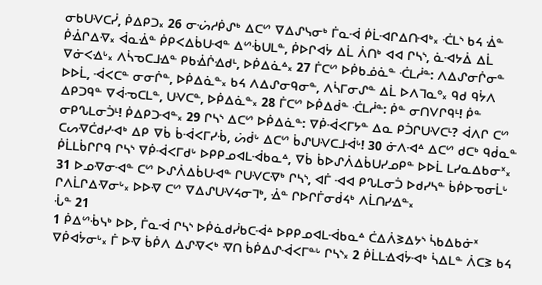ᓂᑲᑌᐺᑕᓰ, ᑮᐃᑭᑐ᙮ 26 ᓂᔣᓱᑮᔑᒃ ᐃᑕᔥ ᐁᐃᔑᓭᓂᒃ ᒦᓇᐙ ᑮᒫᐗᒋᐃᑎᐗᒃ᙮ ᑣᒪᔅ ᑲᔦ ᐐᓐ ᑮᐐᒋᐃᐌ᙮ ᐋᓇᐐᓐ ᑮᑭᐸᐃᑳᑌᐗᓐ ᐃᔥᒀᑌᒪᓐ, ᑮᐅᒋᐊᔮ ᐃᒫ ᐲᑎᒃ ᐊᐊ ᒋᓴᔅ, ᓈᐗᔭᐄ ᐃᒫ ᐁᓃᐸᐎᒡ᙮ ᐱᓵᓀᑕᒧᐎᓐ ᑭᑲᐐᒌᐎᑯᒻ, ᐅᑮᐃᓈᐞ᙮ 27 ᒦᑕᔥ ᐅᑮᑲᓅᓈᓐ ᑣᒪᓲᓐ: ᐱᐃᔑᓂᒌᓂᓐ ᐅᐅᒫ, ᐙᐸᑕᓐ ᓂᓂᒌᓐ, ᐅᑮᐃᓈᓐ᙮ ᑲᔦ ᐱᐃᔑᓂᑫᓂᓐ, ᐱᓵᒥᓂᔑᓐ ᐃᒫ ᐅᐱᒣᓇᐤ᙮ ᑫᑯ ᑫᔮᐱ ᐃᑭᑐᑫᓐ ᐁᐋᓉᑕᒪᓐ, ᑌᐺᑕᓐ, ᐅᑮᐃᓈᓐ᙮ 28 ᒦᑕᔥ ᐅᑮᐃᑰᓐ ᑣᒪᓲᓐ: ᑮᓐ ᓂᑎᐯᒋᑫᒻ! ᑮᓐ ᓂᑭᔐᒪᓂᑑᒻ! ᑮᐃᑭᑐᐗᓐ᙮ 29 ᒋᓴᔅ ᐃᑕᔥ ᐅᑮᐃᓈᓐ: ᐁᑮᐙᐸᒥᔭᓐ ᐃᓇ ᑭᑑᒋᑌᐺᑕᒻ? ᐋᐱᒋ ᑕᔥ ᑕᔕᐌᑖᑯᓯᐗᒃ ᐃᑭ ᐁᑳ ᑳᐙᐸᒥᓯᒀ, ᔖᑰᒡ ᐃᑕᔥ ᑳᔑᑌᐺᑕᒧᐙᒡ! 30 ᓃᐱᐗᐞ ᐃᑕᔥ ᑯᑕᒃ ᑫᑰᓇᓐ ᑮᒫᒪᑳᒋᒋᑫ ᒋᓴᔅ ᐁᑮᐙᐸᒥᑯᒡ ᐅᑭᑭᓄᐊᒪᐙᑲᓇᐞ, ᐁᑳ ᑳᐅᔑᐲᐃᑳᑌᓯᓄᑭᓐ ᐅᐅᒫ ᒪᓯᓇᐃᑲᓂᕽ᙮ 31 ᐅᓄᐌᓂᐗᓐ ᑕᔥ ᐅᔑᐲᐃᑳᑌᐗᓐ ᒋᑌᐺᑕᐌᒃ ᒋᓴᔅ, ᐊᒦ ᐗᐊ ᑭᔐᒪᓂᑑ ᐅᑯᓯᓴᓐ ᑳᑮᐅᓀᓂᒫᒡ ᒋᐱᒫᒋᐃᐌᓂᒡ᙮ ᐅᐅᐌ ᑕᔥ ᐁᐃᔑᑌᐺᔦᓂᒣᒃ, ᐐᓐ ᒋᐅᒋᒦᓂᑰᔦᒃ ᐱᒫᑎᓯᐎᓐ᙮
ᒞᓐ 21
1 ᑮᐃᔥᒀᓭᒃ ᐅᐅ, ᒦᓇᐙ ᒋᓴᔅ ᐅᑮᓈᑯᓰᑲᑕᐙᐞ ᐅᑭᑭᓄᐊᒪᐙᑲᓇᐞ ᑖᐃᐲᕒᐃᔭᔅ ᓵᑲᐃᑲᓃᕽ ᐁᑮᐊᔮᓂᒡ᙮ ᒦ ᐅᐌ ᑳᑮᐱ ᐃᔑᐌᐸᒃ ᐌᑎ ᑳᑮᐃᔑᐙᐸᒥᓐᒡ ᒋᓴᔅ᙮ 2 ᑮᒫᒪᐎᐊᔮᐗᒃ ᓵᐃᒪᓐ ᐲᑕᕒ ᑲᔦ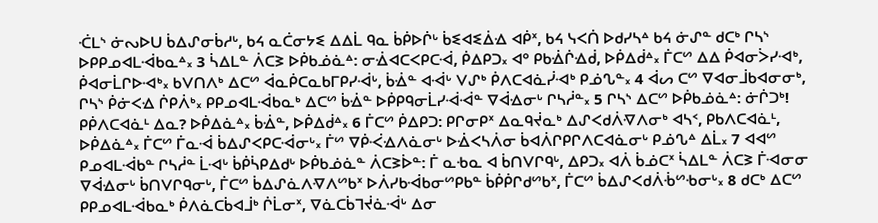ᑣᒪᔅ ᓃᔓᐅᑌ ᑳᐃᔑᓂᑳᓱᒡ, ᑲᔦ ᓇᑖᓂᔭᓬ ᐃᐃᒫ ᑫᓇ ᑳᑮᐅᒌᒡ ᑳᓬᐊᓬᐄᐎ ᐊᑮᕽ, ᑲᔦ ᓭᐸᑏ ᐅᑯᓯᓴᐞ ᑲᔦ ᓃᔑᓐ ᑯᑕᒃ ᒋᓴᔅ ᐅᑭᑭᓄᐊᒪᐙᑲᓇᐞ᙮ 3 ᓵᐃᒪᓐ ᐲᑕᕒ ᐅᑮᑲᓅᓈᐞ: ᓂᐐᐊᑕᐸᑭᑕᐙ, ᑮᐃᑭᑐ᙮ ᐊᐤ ᑭᑲᐐᒌᐎᑰ, ᐅᑮᐃᑰᐞ᙮ ᒦᑕᔥ ᐃᐃ ᑮᐊᓂᐴᓯᐗᒃ, ᑮᐊᓂᒫᒋᐅᐗᒃ᙮ ᑲᐯᑎᐱᒃ ᐃᑕᔥ ᐋᓇᑮᑕᓇᑲᒥᑭᓯᐙᒡ, ᑳᐐᓐ ᐊᐙᒡ ᐯᔑᒃ ᑮᐱᑕᐊᓈᓰᐗᒃ ᑭᓅᔐᓐ᙮ 4 ᐋᔕ ᑕᔥ ᐁᐊᓂᒨᑲᐊᓂᓂᒃ, ᒋᓴᔅ ᑮᓃᐸᐎ ᒌᑭᐲᒃ᙮ ᑭᑭᓄᐊᒪᐙᑲᓇᒃ ᐃᑕᔥ ᑳᐐᓐ ᐅᑮᑭᑫᓂᒫᓯᐙᐙᓐ ᐁᐋᐎᓂᒡ ᒋᓴᓲᓐ᙮ 5 ᒋᓴᔅ ᐃᑕᔥ ᐅᑮᑲᓅᓈᐞ: ᓃᒌᑐᒃ! ᑭᑮᐱᑕᐊᓈᒻ ᐃᓇ? ᐅᑮᐃᓈᐞ᙮ ᑳᐐᓐ, ᐅᑮᐃᑰᐞ᙮ 6 ᒦᑕᔥ ᑮᐃᑭᑐ: ᑭᒋᓂᑭᕽ ᐃᓇᑫᔫᓇᒃ ᐃᔑᐸᑯᐲᐌᐱᓂᒃ ᐊᓴᑉ, ᑭᑲᐱᑕᐊᓈᒻ, ᐅᑮᐃᓈᐞ᙮ ᒦᑕᔥ ᒦᓇᐙ ᑳᐃᔑᐸᑭᑕᐙᓂᒡ᙮ ᒦᔥ ᐁᑮᑆᐎᐱᓈᓂᒡ ᐅᐐᐸᓴᐲᓂ ᑳᐊᐲᒋᑭᒋᐱᑕᐊᓈᓂᒡ ᑭᓅᔐᐞ ᐃᒫ᙮ 7 ᐊᐊᔥ ᑭᓄᐊᒪᐙᑲᓐ ᒋᓴᓲᓐ ᒫᐗᒡ ᑳᑮᓵᑭᐃᑯᒡ ᐅᑮᑲᓅᓈᓐ ᐲᑕᕒᐆᓐ: ᒦ ᓇᑾᓇ ᐊ ᑳᑎᐯᒋᑫᒡ, ᐃᑭᑐ᙮ ᐊᐲ ᑳᓅᑕᕽ ᓵᐃᒪᓐ ᐲᑕᕒ ᒦᐗᓂᓂ ᐁᐋᐎᓂᒡ ᑳᑎᐯᒋᑫᓂᒡ, ᒦᑕᔥ ᑳᐃᔑᓈᐱᐌᐱᔥᑲᕽ ᐅᐲᓯᑲᐙᑲᓂᔥᑭᑲᓐ ᑳᑮᑮᒋᑯᔥᑲᕽ, ᒦᑕᔥ ᑳᐃᔑᐸᑯᐲᒀᔥᑾᓂᒡ᙮ 8 ᑯᑕᒃ ᐃᑕᔥ ᑭᑭᓄᐊᒪᐙᑲᓇᒃ ᑮᐱᓈᑕᑳᐊᒨᒃ ᒌᒫᓂᕽ, ᐁᓈᑕᑳᒣᔫᓈᐙᒡ ᐃᓂ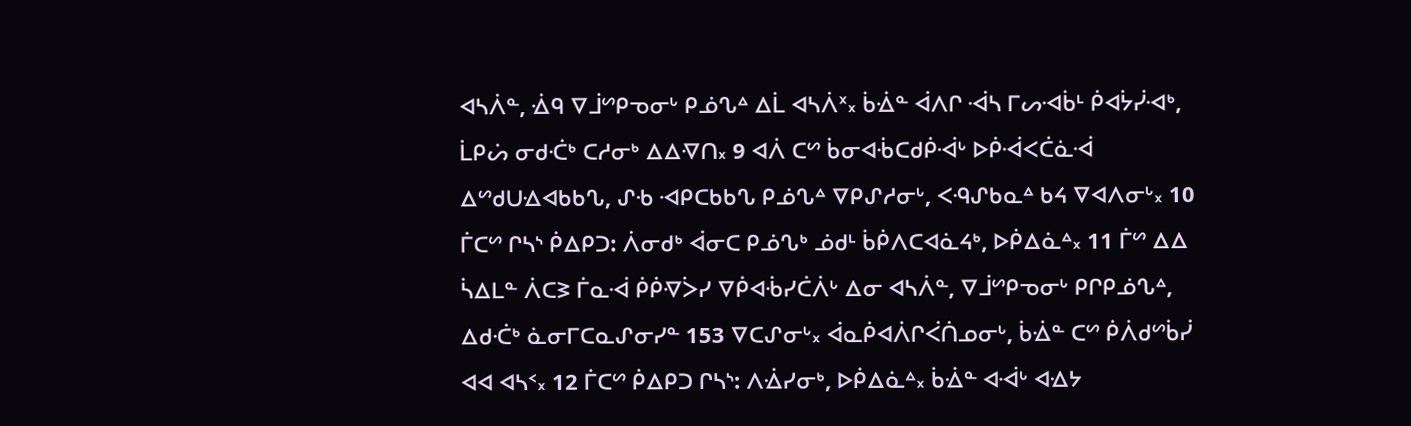ᐊᓴᐲᓐ, ᐐᑫ ᐁᒨᔥᑭᓀᓂᒡ ᑭᓅᔐᐞ ᐃᒫ ᐊᓴᐲᕽ᙮ ᑳᐐᓐ ᐋᐱᒋ ᐙᓴ ᒥᔕᐗᑳᒻ ᑮᐊᔮᓰᐗᒃ, ᒫᑭᔖ ᓂᑯᑣᒃ ᑕᓱᓂᒃ ᐃᐃᐌᑎ᙮ 9 ᐊᐲ ᑕᔥ ᑳᓂᐊᒀᑕᑯᑮᐙᒡ ᐅᑮᐙᐸᑖᓈᐙ ᐃᔥᑯᑌᐎᐊᑲᑲᔐ, ᔑᑾ ᐗᑭᑕᑲᑲᔐ ᑭᓅᔐᐞ ᐁᑭᔑᓱᓂᒡ, ᐸᑴᔑᑲᓇᐞ ᑲᔦ ᐁᐊᐱᓂᒡ᙮ 10 ᒦᑕᔥ ᒋᓴᔅ ᑮᐃᑭᑐ: ᐲᓂᑯᒃ ᐋᓂᑕ ᑭᓅᔐᒃ ᓅᑯᒻ ᑳᑮᐱᑕᐊᓈᔦᒃ, ᐅᑮᐃᓈᐞ᙮ 11 ᒦᔥ ᐃᐃ ᓵᐃᒪᓐ ᐲᑕᕒ ᒦᓇᐙ ᑮᑮᐌᐴᓯ ᐁᑮᐊᒀᓯᑖᐲᒡ ᐃᓂ ᐊᓴᐲᓐ, ᐁᒨᔥᑭᓀᓂᒡ ᑭᒋᑭᓅᔐᐞ, ᐃᑯᑣᒃ ᓈᓂᒥᑕᓇᔑᓂᓯᓐ 153 ᐁᑕᔑᓂᒡ᙮ ᐋᓇᑮᐊᐲᒋᐹᑏᓄᓂᒡ, ᑳᐐᓐ ᑕᔥ ᑮᐲᑯᔥᑳᓰ ᐊᐊ ᐊᓴᑉ᙮ 12 ᒦᑕᔥ ᑮᐃᑭᑐ ᒋᓴᔅ: ᐱᐐᓯᓂᒃ, ᐅᑮᐃᓈᐞ᙮ ᑳᐐᓐ ᐊᐙᒡ ᐊᐎᔭ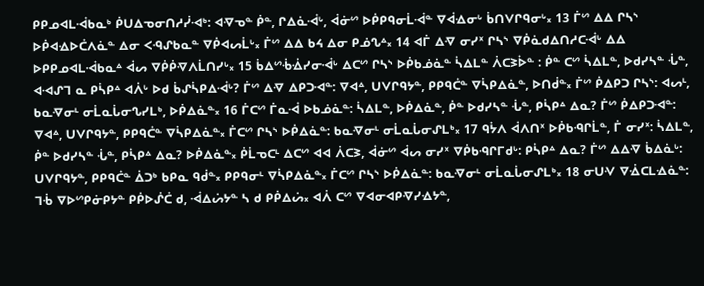ᑭᑭᓄᐊᒪᐙᑲᓇᒃ ᑮᑌᐃᓀᓂᑎᓱᓰᐗᒃ: ᐊᐌᓀᓐ ᑮᓐ, ᒋᐃᓈᐙᒡ, ᐋᓃᔥ ᐅᑮᑭᑫᓂᒫᐙᓐ ᐁᐋᐎᓂᒡ ᑳᑎᐯᒋᑫᓂᒡ᙮ 13 ᒦᔥ ᐃᐃ ᒋᓴᔅ ᐅᑮᐊᐎᐅᑖᐱᓈᓐ ᐃᓂ ᐸᑴᔑᑲᓇᓐ ᐁᑮᐊᔕᒫᒡ᙮ ᒦᔥ ᐃᐃ ᑲᔦ ᐃᓂ ᑭᓅᔐᐞ᙮ 14 ᐊᒦ ᐃᐌ ᓂᓯᕽ ᒋᓴᔅ ᐁᑮᓈᑯᐃᑎᓱᑕᐙᒡ ᐃᐃ ᐅᑭᑭᓄᐊᒪᐙᑲᓇᐞ ᐋᔕ ᐁᑮᑮᐌᐱᒫᑎᓯᒡ᙮ 15 ᑳᐃᔥᒀᐐᓯᓂᐙᒡ ᐃᑕᔥ ᒋᓴᔅ ᐅᑮᑲᓅᓈᓐ ᓵᐃᒪᓐ ᐲᑕᕒᐆᓐ : ᑮᓐ ᑕᔥ ᓵᐃᒪᓐ, ᐅᑯᓯᓴᓐ ᒞᓐ, ᐊᐗᔑᒣ ᓇ ᑭᓵᑭᐞ ᐊᐲᒡ ᐅᑯ ᑳᔑᓵᑭᐃᐙᒡ? ᒦᔥ ᐃᐌ ᐃᑭᑐᐗᓐ: ᐁᐊᐞ, ᑌᐯᒋᑫᔭᓐ, ᑭᑭᑫᑖᓐ ᐁᓵᑭᐃᓈᓐ, ᐅᑎᑰᓐ᙮ ᒦᔥ ᑮᐃᑭᑐ ᒋᓴᔅ: ᐊᔕᒻ, ᑲᓇᐌᓂᒻ ᓂᒫᓇᒑᓂᔐᓯᒪᒃ, ᐅᑮᐃᓈᓐ᙮ 16 ᒦᑕᔥ ᒦᓇᐙ ᐅᑲᓅᓈᓐ: ᓵᐃᒪᓐ, ᐅᑮᐃᓈᓐ, ᑮᓐ ᐅᑯᓯᓴᓐ ᒞᓐ, ᑭᓵᑭᐞ ᐃᓇ? ᒦᔥ ᑮᐃᑭᑐᐗᓐ: ᐁᐊᐞ, ᑌᐯᒋᑫᔭᓐ, ᑭᑭᑫᑖᓐ ᐁᓵᑭᐃᓈᓐ᙮ ᒦᑕᔥ ᒋᓴᔅ ᐅᑮᐃᓈᓐ: ᑲᓇᐌᓂᒻ ᓂᒫᓇᒑᓂᔑᒪᒃ᙮ 17 ᑫᔮᐱ ᐋᐱᑎᕽ ᐅᑮᑲᑴᒋᒫᓐ, ᒦ ᓂᓯᕽ: ᓵᐃᒪᓐ, ᑮᓐ ᐅᑯᓯᓴᓐ ᒞᓐ, ᑭᓵᑭᐞ ᐃᓇ? ᐅᑮᐃᓈᓐ᙮ ᑮᒫᓀᑕᒻ ᐃᑕᔥ ᐊᐊ ᐲᑕᕒ, ᐋᓃᔥ ᐋᔕ ᓂᓯᕽ ᐁᑮᑲᑴᒋᒥᑯᒡ: ᑭᓵᑭᐞ ᐃᓇ? ᒦᔥ ᐃᐃᐌ ᑳᐃᓈᒡ: ᑌᐯᒋᑫᔭᓐ, ᑭᑭᑫᑖᓐ ᐄᑐᒃ ᑲᑭᓇ ᑫᑰᓐ᙮ ᑭᑭᑫᓂᒻ ᐁᓵᑭᐃᓈᓐ᙮ ᒦᑕᔥ ᒋᓴᔅ ᐅᑮᐃᓈᓐ: ᑲᓇᐌᓂᒻ ᓂᒫᓇᒑᓂᔑᒪᒃ᙮ 18 ᓂᑌᐺ ᐁᐐᑕᒪᐎᓈᓐ: ᒣᒀ ᐁᐅᔥᑭᓃᑭᔭᓐ ᑭᑮᐅᔒᑖ ᑯ, ᐙᐃᔖᔭᓐ ᓴ ᑯ ᑭᑮᐃᔖ᙮ ᐊᐲ ᑕᔥ ᐁᐊᓂᐊᑭᐌᓯᐎᔭᓐ,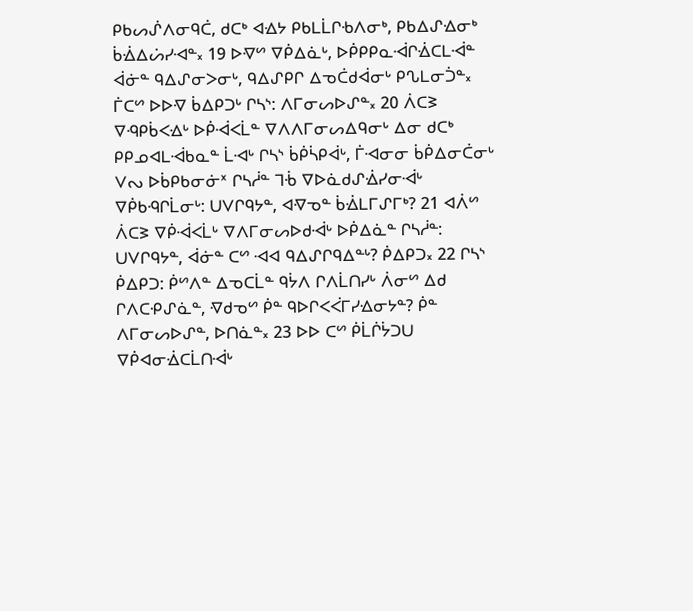ᑭᑲᔕᔒᐱᓂᑫᑖ, ᑯᑕᒃ ᐊᐎᔭ ᑭᑲᒪᒫᒋᑾᐱᓂᒃ, ᑭᑲᐃᔑᐎᓂᒃ ᑳᐐᐃᔖᓯᐗᓐ᙮ 19 ᐅᐌᔥ ᐁᑮᐃᓈᒡ, ᐅᑮᑭᑭᓇᐙᒋᐐᑕᒪᐙᓐ ᐋᓃᓐ ᑫᐃᔑᓂᐳᓂᒡ, ᑫᐃᔑᑭᒋ ᐃᓀᑖᑯᐋᓂᒡ ᑭᔐᒪᓂᑑᓐ᙮ ᒦᑕᔥ ᐅᐅᐌ ᑳᐃᑭᑐᒡ ᒋᓴᔅ: ᐱᒥᓂᔕᐅᔑᓐ᙮ 20 ᐲᑕᕒ ᐁᑴᑭᑳᐸᐎᒡ ᐅᑮᐙᐸᒫᓐ ᐁᐱᐱᒥᓂᔕᐃᑫᓂᒡ ᐃᓂ ᑯᑕᒃ ᑭᑭᓄᐊᒪᐙᑲᓇᓐ ᒫᐗᒡ ᒋᓴᔅ ᑳᑮᓵᑭᐋᒡ, ᒦᐗᓂᓂ ᑳᑮᐃᓂᑖᓂᒡ ᐯᔓ ᐅᑳᑭᑲᓂᓃᕽ ᒋᓴᓲᓐ ᒣᒀ ᐁᐅᓈᑯᔑᐐᓯᓂᐙᒡ ᐁᑮᑲᑴᒋᒫᓂᒡ: ᑌᐯᒋᑫᔭᓐ, ᐊᐌᓀᓐ ᑳᐐᒪᒥᔑᒥᒃ? 21 ᐊᐲᔥ ᐲᑕᕒ ᐁᑮᐙᐸᒫᒡ ᐁᐱᒥᓂᔕᐅᑯᐙᒡ ᐅᑮᐃᓈᓐ ᒋᓴᓲᓐ: ᑌᐯᒋᑫᔭᓐ, ᐋᓃᓐ ᑕᔥ ᐗᐊ ᑫᐃᔑᒋᑫᐃᓐᒡ? ᑮᐃᑭᑐ᙮ 22 ᒋᓴᔅ ᑮᐃᑭᑐ: ᑮᔥᐱᓐ ᐃᓀᑕᒫᓐ ᑫᔮᐱ ᒋᐱᒫᑎᓯᒡ ᐲᓂᔥ ᐃᑯ ᒋᐱᑕᑶᔑᓈᓐ, ᐌᑯᓀᔥ ᑮᓐ ᑫᐅᒋᐸᐹᒥᓯᐎᓂᔭᓐ? ᑮᓐ ᐱᒥᓂᔕᐅᔑᓐ, ᐅᑎᓈᓐ᙮ 23 ᐅᐅ ᑕᔥ ᑮᒫᒌᔮᑐᑌ ᐁᑮᐊᓂᐐᑕᒫᑎᐙᒡ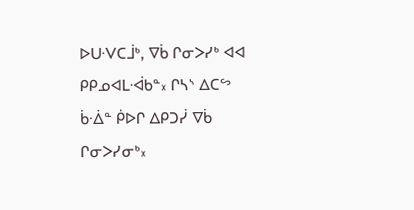ᐅᑌᐺᑕᒨᒃ, ᐁᑳ ᒋᓂᐳᓯᒃ ᐊᐊ ᑭᑭᓄᐊᒪᐙᑲᓐ᙮ ᒋᓴᔅ ᐃᑕᔥ ᑳᐐᓐ ᑮᐅᒋ ᐃᑭᑐᓰ ᐁᑳ ᒋᓂᐳᓯᓂᒃ᙮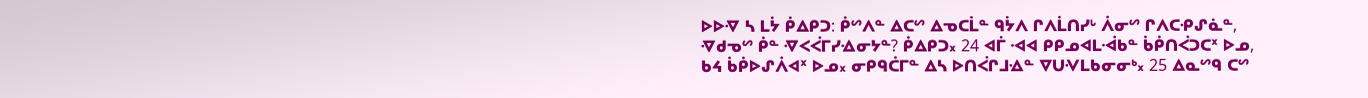ᐅᐅᐌ ᓴ ᒪᔮ ᑮᐃᑭᑐ: ᑮᔥᐱᓐ ᐃᑕᔥ ᐃᓀᑕᒫᓐ ᑫᔮᐱ ᒋᐱᒫᑎᓯᒡ ᐲᓂᔥ ᒋᐱᑕᑶᔑᓈᓐ, ᐌᑯᓀᔥ ᑮᓐ ᐌᐸᐹᒥᓯᐎᓂᔭᓐ? ᑮᐃᑭᑐ᙮ 24 ᐊᒦ ᐗᐊ ᑭᑭᓄᐊᒪᐙᑲᓐ ᑳᑮᑎᐹᑐᑕᕽ ᐅᓄ, ᑲᔦ ᑳᑮᐅᔑᐲᐊᕽ ᐅᓄ᙮ ᓂᑭᑫᑖᒥᓐ ᐃᓴ ᐅᑎᐹᒋᒧᐎᓐ ᐁᑌᐺᒪᑲᓂᓂᒃ᙮ 25 ᐃᓇᔥᑫ ᑕᔥ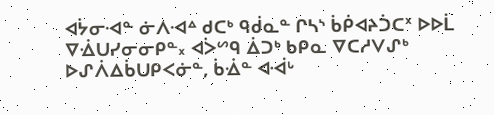ᐊᔮᓂᐗᓐ ᓃᐱᐗᐞ ᑯᑕᒃ ᑫᑰᓇᓐ ᒋᓴᔅ ᑳᑮᐊᔨᑑᑕᕽ ᐅᐅᒫ ᐁᐐᑌᓯᓂᓂᑭᓐ᙮ ᐊᐴᔥᑫ ᐄᑐᒃ ᑲᑭᓇ ᐁᑕᓱᐯᔑᒃ ᐅᔑᐲᐃᑳᑌᑭᐸᓃᓐ, ᑳᐐᓐ ᐊᐙᒡ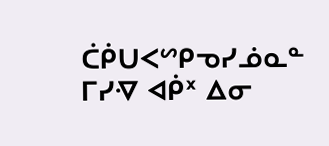ᑖᑮᑌᐸᔥᑭᓀᓯᓅᓇᓐ ᒥᓯᐌ ᐊᑮᕽ ᐃᓂ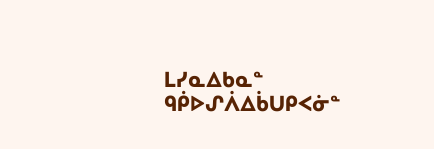ᒪᓯᓇᐃᑲᓇᓐ ᑫᑮᐅᔑᐲᐃᑳᑌᑭᐸᓃᓐ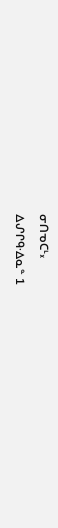ᓂᑎᓀᑕᒻ᙮
ᐃᔑᒋᑫᐎᓇᓐ 1